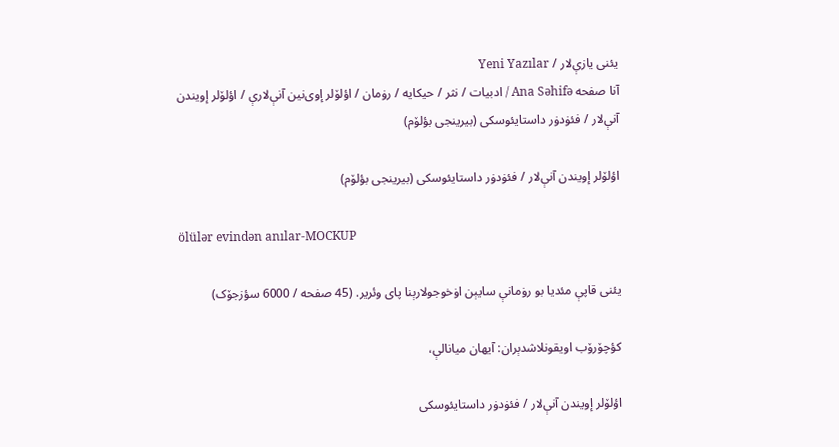یئنی یازې‌لار / Yeni Yazılar
آنا صفحه Ana Səhifə / ادبیات / نثر / حیکایه / رۏمان / اؤلۆلر إوی‌نین آنې‌لارې / اؤلۆلر إویندن آنې‌لار / فئۏدۏر داستایئوسکی (بیرینجی بؤلۆم)

اؤلۆلر إویندن آنې‌لار / فئۏدۏر داستایئوسکی (بیرینجی بؤلۆم)

ölülər evindən anılar-MOCKUP

یئنی قاپې مئدیا بو رۏمانې سایېن اۏخوجولارېنا پای وئریر. (45 صفحه / 6000 سؤزجۆک)

کؤچۆرۆب اویقونلاشدېران: آیهان میانالې،

اؤلۆلر إویندن آنې‌لار / فئۏدۏر داستایئوسکی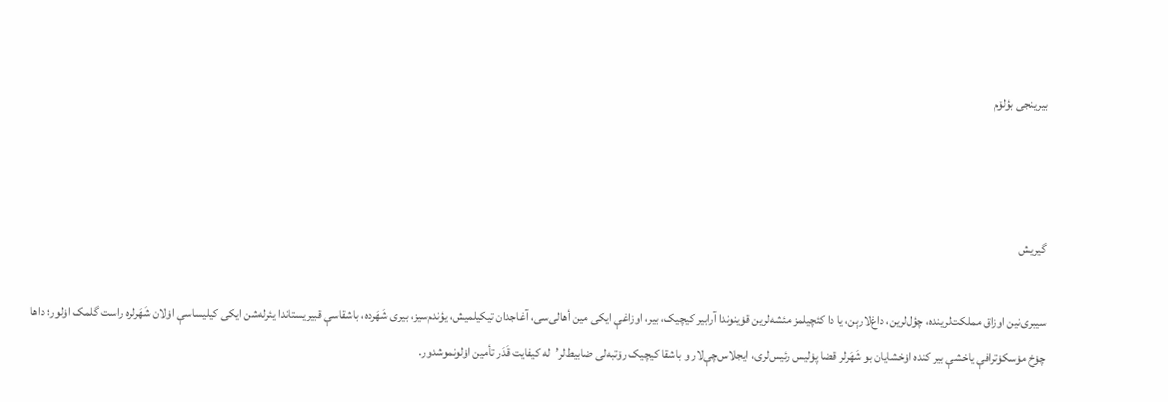بیرینجی بؤلۆم



گیریش

سیبری‌نین اوزاق مملکت‌لرینده‌، چؤل‌لرین، داغ‌لارېن، یا دا کئچیلمز مئشه‌لرین قۏینوندا آرابیر کیچیک، بیر، اوزاغې ایکی مین أهالی‌سی، آغاجدان تیکیلمیش، یؤندم‌سیز، بیری شَهَرده‌، باشقاسې قبیریستاندا یئرله‌شن ایکی کیلیساسې اۏلان شَهَر‌لره‌ راست گلمک اۏلور؛ داها چۏخ مۏسکۏترافې یاخشې بیر کنده‌ اۏخشایان بو شَهَر‌لر قضا پۏلیس رئیس‌لری، ایجلاس‌چې‌لار و باشقا کیچیک رۆتبه‌لی ضابیط‌لر’له کیفایت قَدَر تأمین اۏلونموشدور.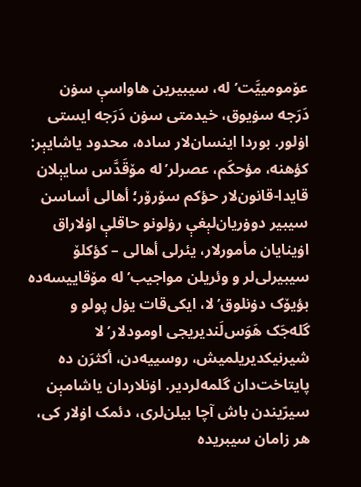عۆمومییَّت’له‌، سیبیرین هاواسې سۏن دَرَجه‌ سۏیوق، خیدمتی سۏن دَرَجه‌ ایستی اۏلور. بوردا اینسان‌لار ساده‌، محدود یاشایېر: کؤهنه‌، مؤحکَم، عصرلر’له مۆقَدَّس سایېلان قایدا-قانون‌لار حؤکم سۆرۆر؛ أها‌لی أساسن سیبیر دوۏریان‌لېغې رۏلونو حاقلې‌ اۏلاراق اۏینایان مأمورلار، یئرلی أها‌لی – کؤکلۆ سیبیر‌لی‌لر و وئریلن مواجیب’له مۆقاییسه‌ده‌ بؤیۆک دۏنلوق’لا‌، ایکی‌قات یۏل پولو و گله‌جَک هَوَس‌لَندیریجی اومودلار’لا شیرنیکدیریلمیش، روسییه‌دن، أکثرَن ده‌ پایتاخت‌دان گلمه‌لردیر. اۏنلاردان یاشامېن سیرّیندن‌ باش آچا بیلن‌لری، دئمک اۏ‌لار کی، هر زامان سیبریده‌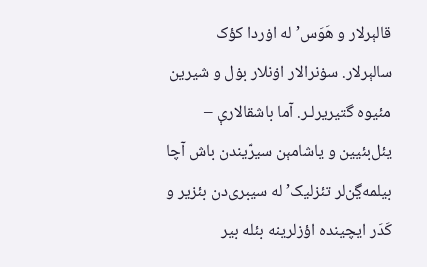قالېرلار و هَوَس’له‌ اۏر‌دا کؤک سالېرلار. سۏنرا‌لار اۏنلار بۏل و شیرین مئیوه‌ گتیریرلـر. آما باشقالارې – یئل‌بئیین و یاشامېن سیرّیندن‌ باش آچا بیلمه‌ڲن‌لر تئزلیک’له‌ سیبری‌دن بئزیر و کَدَر ایچینده‌ اؤز‌لرینه‌ بئله‌ بیر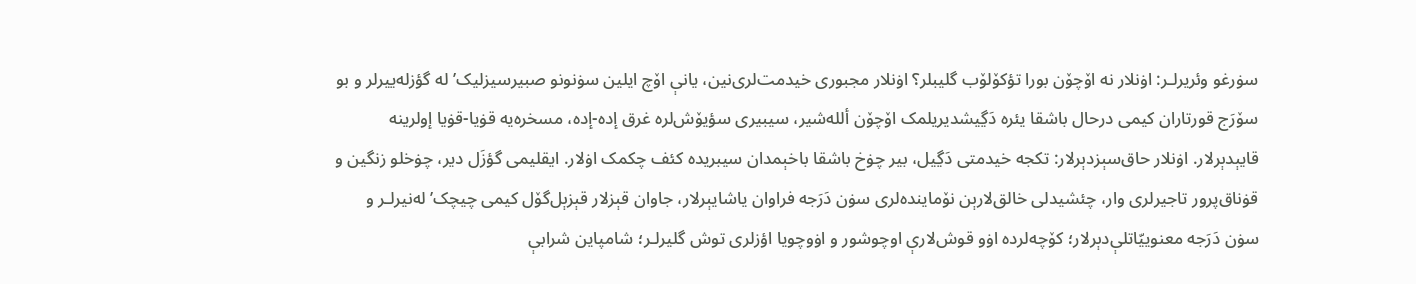سۏرغو وئریرلـر: اۏنلار نه‌ اۆچۆن بورا تؤکۆلۆب گلیبلر؟ اۏنلار مجبوری خیدمت‌لری‌نین، یانې اۆچ ایلین سۏنونو صبیرسیز‌لیک’له‌ گؤزله‌ییرلر و بو سۆرَج قورتاران کیمی درحال باشقا یئره‌ دَڲیشدیریلمک اۆچۆن ألله‌شیر، سیبیری سؤیۆش‌لره‌ غرق إده‌-إده‌، مسخره‌یه‌ قۏیا-قۏیا إولرینه‌ قایېدېرلار. اۏنلار حاق‌سېزدېرلار: تکجه‌ خیدمتی دَڲیل، بیر چۏخ باشقا باخېمدان سیبریده‌ کئف چکمک اۏ‌لار. ایقلیمی گؤزَل دیر، چۏخلو زنگین و قۏناق‌پرور تاجیر‌لری وار، چئشیدلی خالق‌لارېن نۆماینده‌لری سۏن دَرَجه‌ فراوان یاشایېرلار، جاوان قېزلار قېزېل‌گۆل کیمی چیچک’له‌نیرلـر و سۏن دَرَجه‌ معنوییّاتلې‌دېرلار؛ کۆچه‌لرده‌ اۏو قوش‌لارې اوچوشور و اۏوچویا اؤز‌لری توش گلیرلـر؛ شامپاین شرابې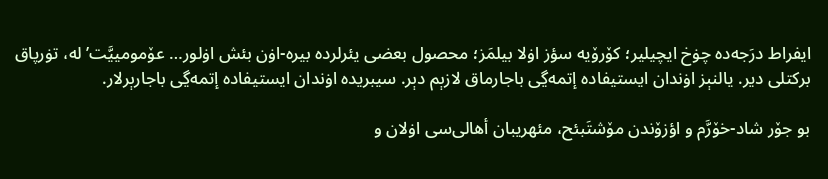ایفراط درَجه‌ده‌ چۏخ ایچیلیر؛ کۆرۆیه سؤز اۏلا بیلمَز؛ محصول بعضی یئرلرده‌ بیره‌-اۏن بئش اۏلور… عۆمومییَّت’له‌، تۏرپاق بر‌کتلی دیر. یالنېز اۏندان ایستیفاده‌ إتمه‌ڲی باجارماق لازېم دېر. سیبریده‌ اۏندان ایستیفاده‌ إتمه‌ڲی باجارېر‌لار.

بو جۆر شاد-خۆرَّم و اؤزۆندن مۆشتَبئح‌، مئهریبان أهالی‌سی اۏلان و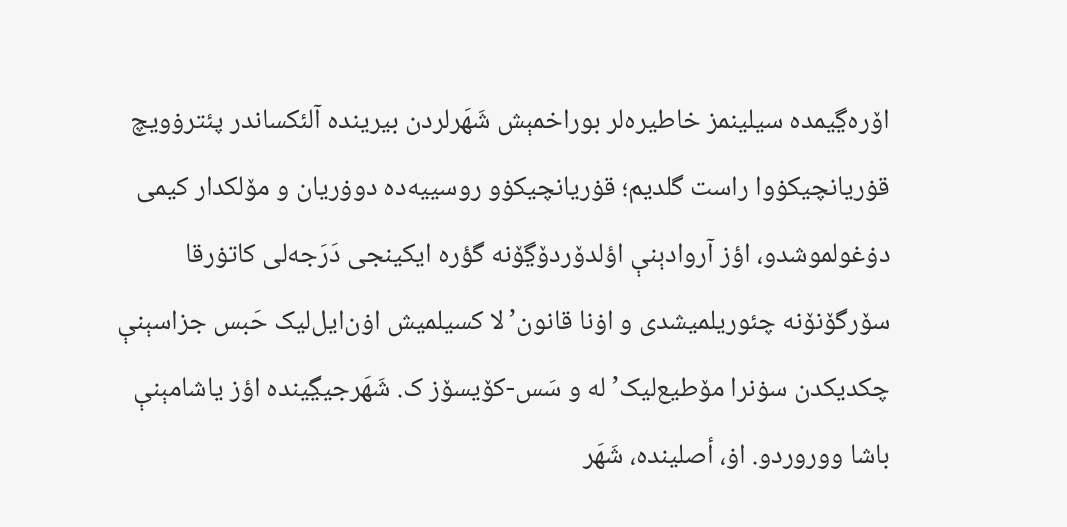اۆره‌ڲیمده‌ سیلینمز خاطیره‌لر بوراخمېش شَهَر‌لردن بیرینده‌ آلئکساندر پئترۏویچ قۏریانچیکۏوا راست گلدیم؛ قۏریانچیکۏو روسییه‌ده‌ دوۏریان و مۆلکدار کیمی دۏغولموشدو، اؤز آروادېنې اؤلدۆردۆڲۆنه‌ گؤره‌ ایکینجی دَرَجه‌لی کاتۏرقا سۆرگۆنۆنه چئوریلمیشدی و اۏنا قانون’لا‌ کسیلمیش اۏن‌ایل‌لیک حَبس جزاسېنې چکدیکدن سۏنرا مۆطیع‌لیک’له‌ و سَس-کۆیسۆز ک. شَهَرجیڲینده‌ اؤز یاشامېنې باشا ووروردو. اۏ، أصلینده‌، شَهَر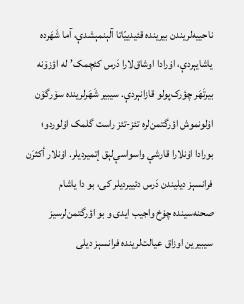ناحییه‌‌لریندن بیرینده‌ قئیدییّاتا آلېنمېشدې، آما شَهَرده‌ یاشایېردې، اۏرا‌دا اوشاق‌لارا دَرس کئچمک’له اؤزۆنه‌ بیرتَهَر چؤرک‌پولو قازانېردې. سیبیر شَهَر‌لرینده‌ سۆرگۆن اۏلونموش اؤرگتمن‌لره‌ تئز-تئز راست گلمک اۏلوردو؛ بورادا اۏنلارا قارشې واسواسې‌لېق إتمیردیلر. اۏنلار أکثرَن فرانسېز دیلیندن‌ دَرس دئییردیلر کی، بو دا یاشام صحنه‌سینده‌ چۏخ واجیب ایدی و بو اؤرگتمن‌لرسیز سیبیرین اوزاق عیالت‌لرینده‌ فرانسېز دیلی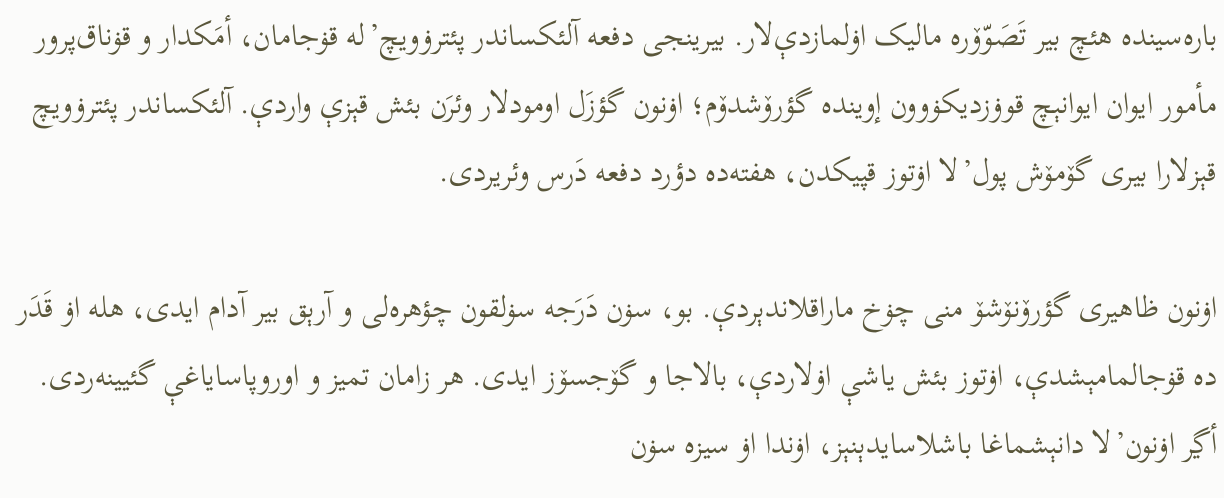باره‌سینده‌ هئچ بیر تَصَوّۆره‌ ما‌لیک اۏلمازدې‌لار. بیرینجی دفعه‌ آلئکساندر پئترۏویچ’له قۏجامان، أمَکدار و قۏناق‌پرور مأمور ایوان ایوانېچ قوۏزدیکۏوون إوینده‌ گؤرۆشدۆم؛ اۏنون گؤزَل اومودلار وئرَن بئش قېزې واردې. آلئکساندر پئترۏویچ قېز‌لارا بیری گۆمۆش پول’لا‌ اۏتوز قپیکدن، هفته‌ده‌ دؤرد دفعه‌ دَرس وئریردی.

اۏنون ظاهیری گؤرۆنۆشۆ منی چۏخ ماراقلاندېردې. بو، سۏن دَرَجه‌ سۏلقون چؤهره‌لی و آرېق بیر آدام ایدی، هله‌ اۏ قَدَر ده‌ قۏجالمامېشدې، اۏتوز بئش یاشې اۏلاردې، بالاجا و گۆجسۆز ایدی. هر زامان تمیز و اوروپاسایاغې گئیینه‌ردی. أڲر اۏنون’لا دانېشماغا باشلا‌سایدېنېز، اۏندا اۏ سیزه‌ سۏن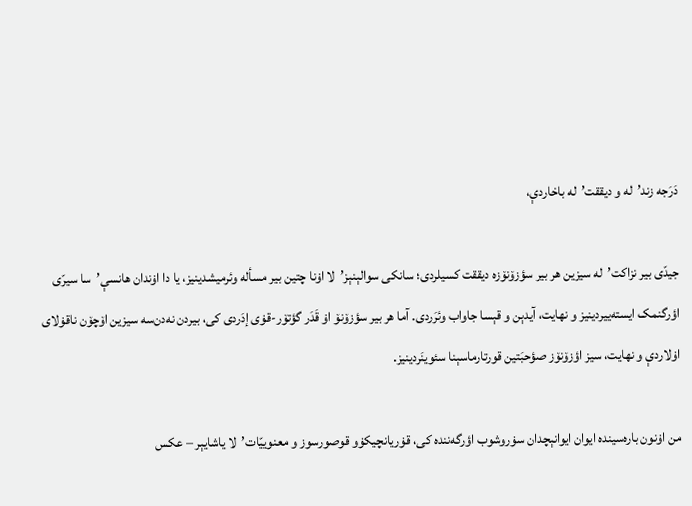دَرَجه‌ زند’له‌ و دیققت’له‌ باخاردې،

جیدّی بیر نزاکت’له‌ سیزین هر بیر سؤزۆنۆزه‌ دیققت کسیلردی؛ سانکی سوالېنېز’لا‌ اۏنا چتین بیر مسأله‌ وئرمیشدینیز، یا دا اۏندان هانسې’سا سیرّی اؤرگنمک ایسته‌ییردینیز و نهایت، آیدېن و قېسا جاواب وئرَردی. آما هر بیر سؤزۆنۆ اۏ قَدَر گؤتۆر-قۏی إدَردی کی، بیردن نه‌دن‌سه‌ سیزین اۆچۆن ناقۏلای اۏلاردې و نهایت، سیز اؤزۆنۆز صؤحبَتین قورتارماسېنا سئوینَردینیز.

من اۏنون باره‌سینده‌ ایوان ایوانېچدان سۏروشوب اؤرگه‌ننده‌ کی، قۏریانچیکۏو قوصورسوز و معنوییّات’لا‌ یاشایېر – عکس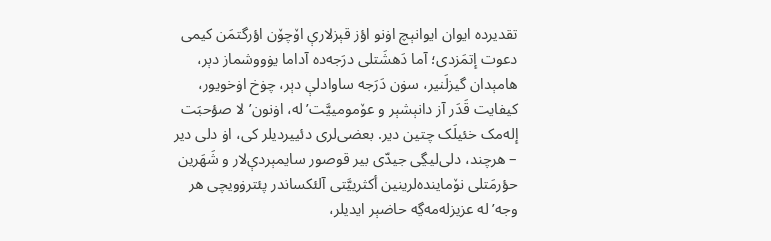تقدیرده‌ ایوان ایوانېچ اۏنو اؤز قېز‌لارې اۆچۆن اؤرگتمَن کیمی دعوت إتمَزدی؛ آما دَهشَتلی درَجه‌ده‌ آداما یۏووشماز‌ دېر، هامېدان گیزلَنیر، سۏن دَرَجه‌ ساوادلې دېر، چۏخ اۏخویور، کیفایت قَدَر آز دانېشېر و عۆمومییَّت’له‌، اۏنون’لا صؤحبَت إله‌مک خئیلَک چتین دیر. بعضی‌لری دئییردیلر کی، اۏ دلی دیر‌ – هرچند، دلی‌لیڲی جیدّی بیر قوصور سایمېردې‌لار و شَهَرین حؤرمَتلی‌ نۆماینده‌لرینین أکثریيَّتی آلئکساندر پئترۏویچی هر وجه‌’له‌ عزیزله‌مه‌ڲه حاضېر ایدیلر،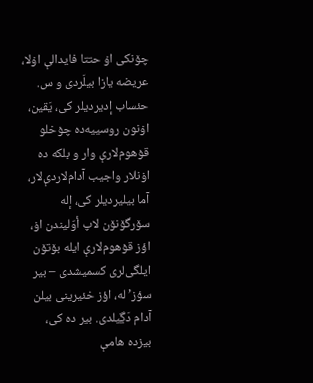چۆنکی اۏ حتتا فایدا‌لې اۏلا، عریضه‌ یازا بیلَردی و س. حئساب إدیردیلر کی، یَقین، اۏنون روسییه‌ده‌ چۏخلو قۏهوم‌لارې وار و بلکه‌ ده‌ اۏنلار واجیب آدام‌لاردې‌لار، آما بیلیردیلر کی، إله‌ سۆرگۆنۆن لاپ أوّلیندن‌ اۏ، اؤز قۏهوم‌لارې ایله‌ بۆتۆن ایلگی‌لری کسمیشدی – بیر سؤز’له‌، اؤز خئیرینی بیلن آدام دَڲیلدی. بیر ده‌ کی، بیز‌ده‌ هامې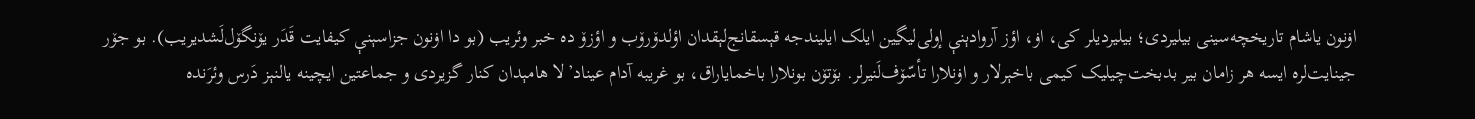اۏنون یاشام تاریخچه‌سینی بیلیردی؛ بیلیردیلر کی، اۏ، اؤز آروادېنې إولی‌لیڲین ایلک ایلیندجه‌ قېسقانج‌لېقدان اؤلدۆرۆب و اؤزۆ ده‌ خبر وئریب (بو دا اۏنون جزاسېنې کیفایت قَدَر یۆنگۆل‌لَشدیریب). بو جۆر جینایت‌لره‌ ایسه‌ هر زامان بیر بدبخت‌چیلیک کیمی باخېر‌لار و اۏنلارا تأسّۆف‌لَنیر‌لر. بۆتۆن بونلارا باخمایاراق، بو غریبه‌ آدام عیناد’لا هامېدان کنار گزیردی و جماعتین ایچینه‌ یالنېز دَرس وئرَنده‌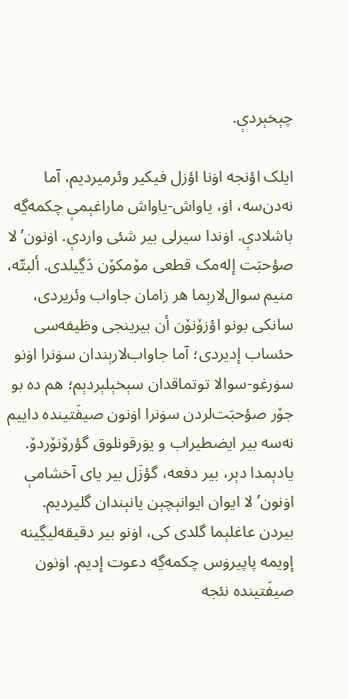چېخېردې.

ایلک اؤنجه‌ اۏنا اؤزل فیکیر وئرمیردیم، آما نه‌دن‌سه‌، اۏ، یاواش-یاواش ماراغېمې چکمه‌ڲه‌ باشلادې. اۏندا سیر‌لی بیر شئی واردې. اۏنون’لا صؤحبَت إله‌مک قطعی مۆمکۆن دَڲیلدی. ألبتّه‌، منیم سوال‌لارېما هر زامان جاواب وئریردی، سانکی بونو اؤزۆنۆن أن بیرینجی وظیفه‌سی حئساب إدیردی؛ آما جاواب‌لارېندان سۏنرا اۏنو سۏرغو-سوالا‌ توتماقدان سېخېلېردېم؛ هم ده‌ بو جۆر صؤحبَت‌لردن سۏنرا اۏنون صیفَتینده‌ داییم نه‌سه‌ بیر ایضطیراب و یۏرقونلوق گؤرۆنۆردۆ. یادېمدا دېر، بیر دفعه‌، گؤزَل بیر یای آخشامې اۏنون’لا ایوان ایوانېچېن یانېندان گلیردیم. بیردن عاغلېما گلدی کی، اۏنو بیر دقیقه‌لیڲینه‌ إویمه‌ پاپیرۏس چکمه‌ڲه‌ دعوت إدیم. اۏنون صیفَتینده‌ نئجه‌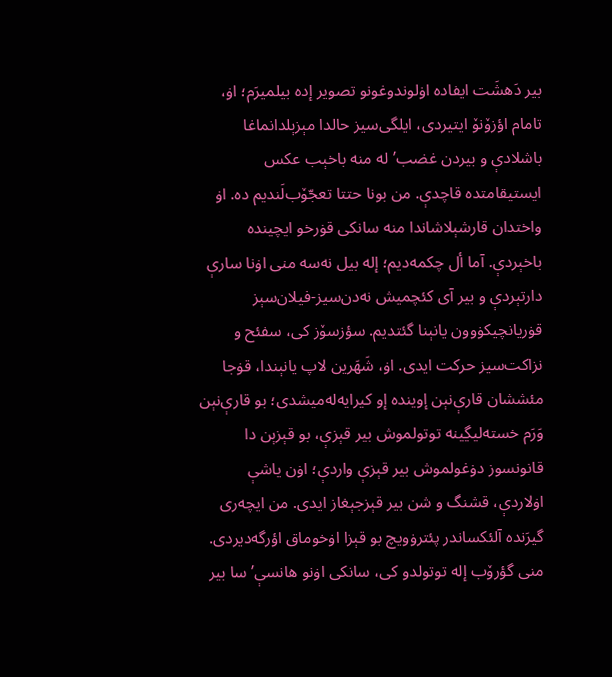بیر دَهشَت ایفاده‌ اۏلوندوغونو تصویر إده‌ بیلمیرَم؛ اۏ، تامام اؤزۆنۆ ایتیردی، ایلگی‌سیز حالدا مېزېلدانماغا باشلادې و بیردن غضب’له‌ منه‌ باخېب عکس ایستیقامتده‌ قاچدې. من بونا حتتا تعجّۆب‌لَندیم ده‌. اۏ واختدان قارشېلاشاندا منه‌ سانکی قۏرخو ایچینده‌ باخېردې. آما أل چکمه‌دیم؛ إله‌ بیل نه‌سه‌ منی اۏنا سارې دارتېردې و بیر آی کئچمیش نه‌دن‌سیز-فیلان‌سېز قۏریانچیکۏوون یانېنا گئتدیم. سؤزسۆز کی، سفئح و نزاکت‌سیز حرکت ایدی. اۏ، شَهَرین لاپ یانېندا، قۏجا مئششان قارې‌نېن إوینده‌ إو کیرایه‌له‌میشدی؛ بو قارې‌نېن وَرَم خسته‌لیڲینه‌ توتولموش بیر قېزې، بو قېزېن دا قانونسوز دۏغولموش بیر قېزې واردې؛ اۏن یاشې اۏلاردې، قشنگ و شن بیر قېزجېغاز ایدی. من ایچه‌ری‌ گیرَنده‌ آلئکساندر پئترۏویچ بو قېزا اۏخوماق اؤرگه‌دیردی. منی گؤرۆب إله‌ توتولدو کی، سانکی اۏنو هانسې’سا بیر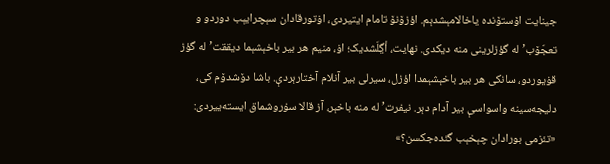جینایت اۆستۆنده‌ یاخالامېشدېم. اؤزۆنۆ تامام ایتیردی، اۏتورقادان سېچرایېب دوردو و تعجّۆب‌’له‌ گؤزلرینی منه‌ دیکدی. نهایت، أڲلَشدیک؛ اۏ، منیم هر بیر باخېشېما دیققت’له‌ گؤز قۏیوردو، سانکی هر بیر باخېشېمدا اؤزل، سیر‌لی بیر آنلام آختارېردې. باشا دۆشدۆم کی، دلیجه‌سینه‌ واسواسې بیر آدام دېر. نیفرت’له‌ منه‌ باخېر، آز قالا‌ سۏروشماق ایسته‌ییردی: «تئزمی بورادان چېخېب گئده‌جکسن؟»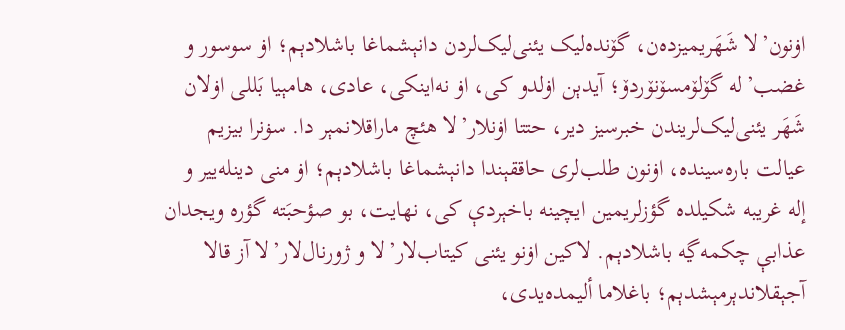اۏنون’لا شَهَریمیزده‌ن، گۆنده‌لیک یئنی‌لیک‌لردن دانېشماغا باشلادېم؛ اۏ سوسور و غضب’له‌ گۆلۆمسۆنۆردۆ؛ آیدېن اۏلدو کی، اۏ نه‌اینکی، عادی، هامېیا بَللی اۏلان شَهَر یئنی‌لیک‌لریندن خبرسیز دیر، حتتا اۏنلار’لا هئچ ماراقلانمېر دا. سۏنرا بیزیم عیالت باره‌سینده‌، اۏنون طلب‌لری حاققېندا دانېشماغا باشلادېم؛ اۏ منی دینله‌ییر و إله‌ غریبه‌ شکیلده‌ گؤزلریمین ایچینه‌ باخېردې کی، نهایت، بو صؤحبَته‌ گؤره‌ ویجدان عذابې چکمه‌ڲه‌ باشلادېم. لاکین اۏنو یئنی کیتاب‌لار’لا و ژورنال‌لار’لا‌ آز قالا‌ آجېقلاندېرمېشدېم؛ باغلاما ألیمده‌یدی،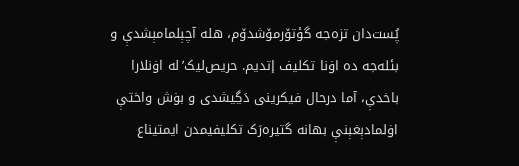پُست‌دان تزه‌جه‌ گؤتۆرمۆشدۆم، هله‌ آچېلمامېشدې و بئله‌جه‌ ده‌ اۏنا تکلیف إتدیم. حریص‌لیک’له‌ اۏنلارا باخدې، آما درحال فیکرینی دَڲیشدی و بۏش واختې اۏلمادېغېنې بهانه‌ گتیره‌رَک تکلیفیمدن‌ ایمتیناع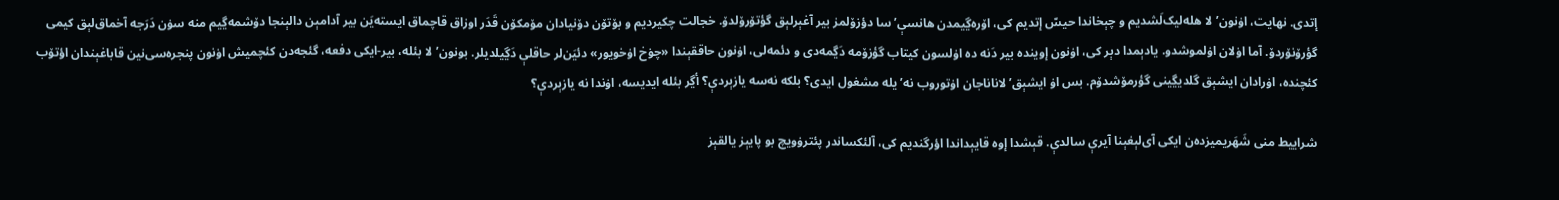إتدی. نهایت، اۏنون’لا هله‌لیک‌لَشدیم و چېخاندا حیسّ إتدیم کی، اۆره‌ڲیمدن‌ هانسې’سا دؤزۆلمز بیر آغېر‌لېق گؤتۆرۆلدۆ. خجالت چکیردیم و بۆتۆن دۆنیادان مۆمکۆن قَدَر اوزاق قاچماق ایسته‌یَن بیر آدامېن دالېنجا دۆشمه‌ڲیم منه‌ سۏن دَرَجه‌ آخماق‌لېق‌ کیمی گؤرۆنۆردۆ. آما اۏلان اۏلموشدو. یادېمدا دېر کی، اۏنون إوینده‌ بیر دَنه‌ ده‌ اۏلسون کیتاب گؤزۆمه‌ دَڲمه‌دی و دئمه‌لی، اۏنون حاققېندا «چۏخ اۏخویور» دئیَن‌لر حاقلې‌ دَڲیلدیلر. بونون’لا بئله‌، بیر-ایکی دفعه‌، گئجه‌دن کئچمیش اۏنون پنجره‌سی‌نین قاباغېندان اؤتۆب کئچنده‌، اۏرادان ایشېق گلدیڲینی گؤرمۆشدۆم. بس اۏ ایشېق’لاناناجان اۏتوروب نه’یله‌ مشغول ایدی؟ بلکه‌ نه‌سه‌ یازېردې؟ أڲر بئله‌ ایدیسه‌، اۏندا نه‌ یازېردې؟

شراییط منی شَهَریمیزده‌ن ایکی آی‌لېغېنا آیرې سالدې. قېشدا إوه‌ قایېداندا اؤرگندیم کی، آلئکساندر پئترۏویچ بو پایېز یالقېز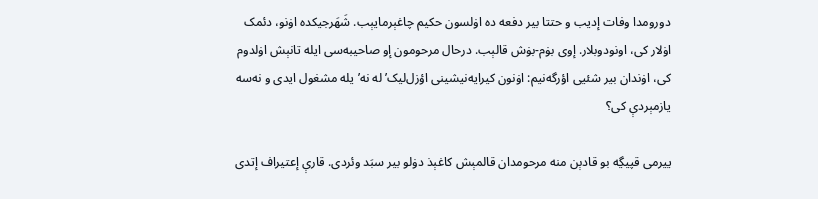دورومدا وفات إدیب و حتتا بیر دفعه‌ ده‌ اۏلسون حکیم چاغېرمایېب. شَهَرجیکده‌ اۏنو، دئمک اۏ‌لار کی، اونودوبلار. إوی بۏم-بۏش قالېب. درحال مرحومون إو صاحیبه‌سی ایله‌ تانېش اۏلدوم کی، اۏندان بیر شئیی اؤرگه‌نیم: اۏنون کیرایه‌نیشینی اؤزل‌لیک’له‌ نه’یله‌ مشغول ایدی و نه‌سه‌ یازمېردې کی؟

ییرمی قپیڲه‌ بو قادېن منه‌ مرحومدان قالمېش کاغېذ دۏلو بیر سبَد وئردی. قارې إعتیراف إتدی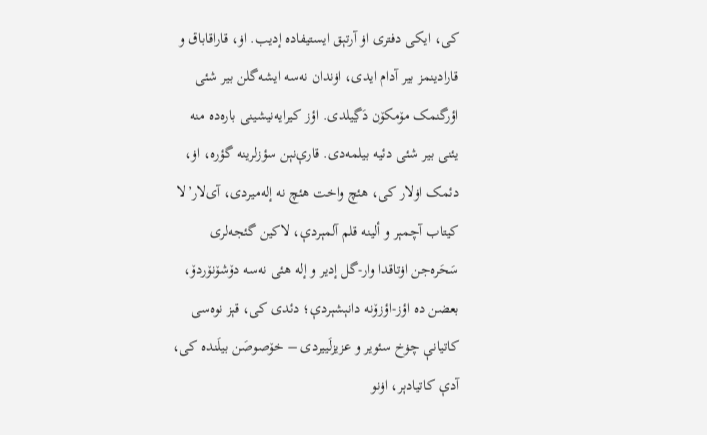کی، ایکی دفتری اۏ آرتېق ایستیفاده‌ إدیب. اۏ، قاراقاباق و قارادینمز بیر آدام ایدی، اۏندان نه‌سه‌ ایشه‌گلن بیر شئی اؤرگنمک مۆمکۆن دَڲیلدی. اؤز کیرایه‌نیشینی باره‌ده‌ منه‌ یئنی بیر شئی دئیه‌ بیلمه‌دی. قارې‌نېن سؤز‌لرینه‌ گؤره‌، اۏ، دئمک اۏ‌لار کی، هئچ واخت هئچ نه‌ إله‌میردی، آی‌لار’لا کیتاب آچمېر و ألینه‌ قلم آلمېردې، لاکین گئجه‌لری سَحَره‌جن اۏتاقدا وار-گل إدیر و إله‌ هئی نه‌سه‌ دۆشۆنۆردۆ، بعضن ده‌ اؤز-اؤزۆنه‌ دانېشېردې؛ دئدی کی، قېز نوه‌سی کاتیانې چۏخ سئویر و عزیزلَییردی – خۆصوصَن بیلَنده‌ کی، آدې کاتیادېر، اۏنو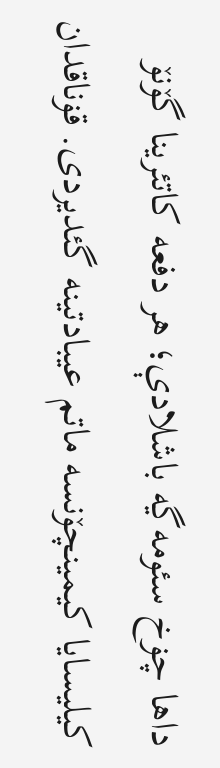داها چۏخ سئومه‌ڲه‌ باشلادې؛ هر دفعه‌ کاتئرینا گۆنۆ کیلیسایا‌ کیمینچۆنسه‌ ماتم عیبادتینه‌ گئدیردی. قۏناقدان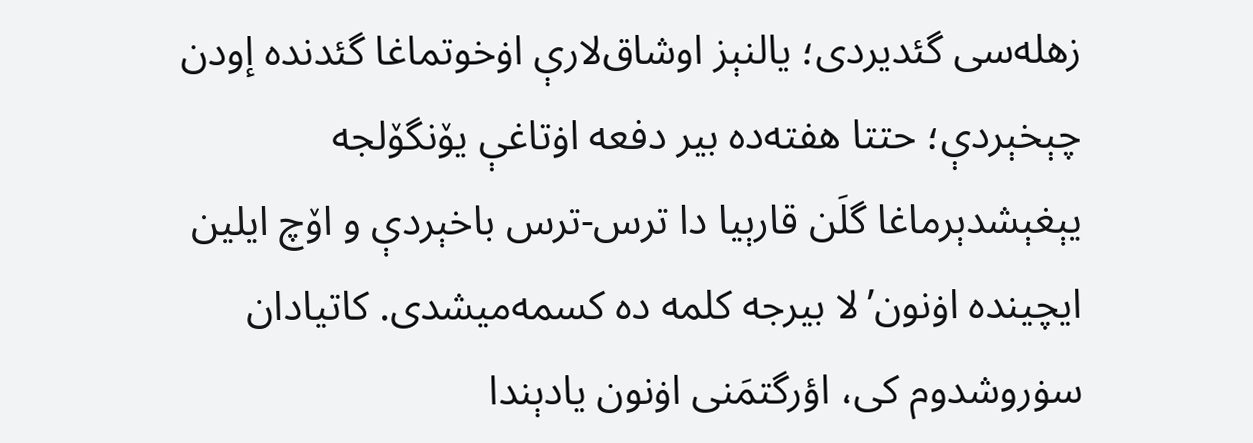زهله‌سی گئدیردی؛ یالنېز اوشاق‌لارې اۏخوتماغا گئدنده‌ إودن چېخېردې؛ حتتا هفته‌ده‌ بیر دفعه‌ اۏتاغې یۆنگۆلجه‌ یېغېشدېرماغا گلَن قارېیا دا ترس-ترس باخېردې و اۆچ ایلین ایچینده‌ اۏنون’لا بیرجه‌ کلمه‌ ده‌ کسمه‌میشدی. کاتیا‌دان سۏروشدوم کی، اؤرگتمَنی اۏنون یادېندا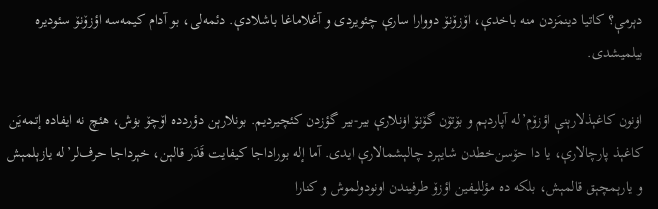دېرمې؟ کاتیا دینمَزدن منه‌ باخدې، اۆزۆنۆ دووارا سارې چئویردی و آغلاماغا باشلادې. دئمه‌لی، بو آدام کیمه‌سه‌ اؤزۆنۆ سئودیره‌ بیلمیشدی.

اۏنون کاغېذ‌لارېنې اؤزۆم’له‌ آپاردېم و بۆتۆن گۆنۆ اۏنلارې بیر-بیر گؤزدن کئچیردیم. بونلارېن دؤردده‌ اۆچۆ بۏش، هئچ نه‌ ایفاده‌ إتمه‌یَن کاغېذ پارچا‌لارې، یا دا حۆسن‌خطدن شایېرد چالېشمالارې ایدی. آما إله‌ بوراداجا کیفایت قَدَر قالېن، خېرداجا حرف‌لر’له‌ یازېلمېش و یارېمچېق قالمېش، بلکه‌ ده‌ مؤللیفین اؤزۆ طرفیندن‌ اونودولموش و کنارا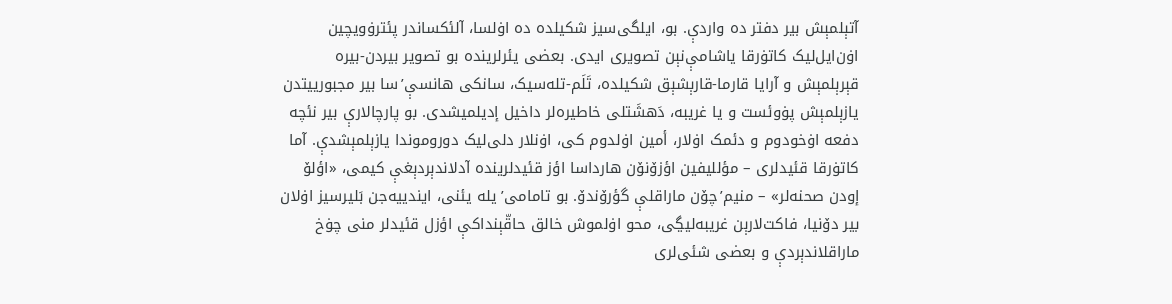آتېلمېش بیر دفتر ده‌ واردې. بو، ایلگی‌سیز شکیلده‌ ده‌ اۏلسا، آلئکساندر پئترۏویچین اۏن‌ایل‌لیک کاتۏرقا یاشامې‌نېن تصویری ایدی. بعضی یئرلرینده‌ بو تصویر بیردن-بیره‌ قېرېلمېش و آرایا قارما-قارېشېق شکیلده‌، تَلَم-تله‌سیک، سانکی هانسې’سا بیر مجبورییتدن یازېلمېش پۏوئست و یا غریبه‌، دَهشَتلی خاطیره‌لر داخیل إدیلمیشدی. بو پارچا‌لارې بیر نئچه‌ دفعه‌ اۏخودوم و دئمک اۏ‌لار، أمین اۏلدوم کی، اۏنلار دلی‌لیک دوروموندا یازېلمېشدې. آما کاتۏرقا قئید‌لری – مؤللیفین اؤزۆنۆن هارداسا اؤز قئید‌لرینده‌ آدلاندېردېغې کیمی، «اؤلۆ إودن صحنه‌لر» – منیم’چۆن‌ ماراقلې‌ گؤرۆندۆ. بو تامامی’یله‌ یئنی، ایندییه‌جن بَلیرسیز اۏلان بیر دۆنیا، فاکت‌لارېن غریبه‌لیڲی، محو اۏلموش خالق حاقّېنداکې اؤزل قئید‌لر منی چۏخ ماراقلاندېردې و بعضی شئی‌لری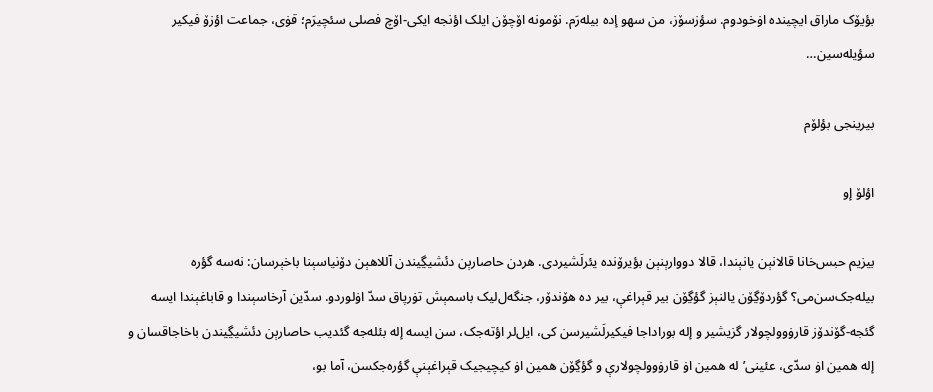بؤیۆک ماراق ایچینده‌ اۏخودوم. سؤزسۆز، من سهو إده‌ بیله‌رَم. نۆمونه‌ اۆچۆن ایلک اؤنجه‌ ایکی-اۆچ فصلی سئچیرَم؛ قۏی، جماعت اؤزۆ فیکیر سؤیله‌سین…

بیرینجی بؤلۆم

اؤلۆ إو

بیزیم حبس‌خانا قالا‌نېن یانېندا، قالا‌ دووارېنېن بؤیرۆنده‌ یئرلَشیردی. هردن حاصارېن دئشیڲیندن‌ آللاهېن دۆنیاسېنا باخېرسان: نه‌سه‌ گؤره‌ بیله‌جک‌سن‌می؟ گؤردۆڲۆن یالنېز گؤڲۆن بیر قېراغې، بیر ده‌ هۆندۆر، جنگه‌ل‌لیک باسمېش تۏرپاق سدّ اۏلوردو. سدّین آرخاسېندا و قاباغېندا ایسه‌ گئجه‌-گۆندۆز قارۏوولچولار گزیشیر و إله‌ بوراداجا فیکیرلَشیرسن کی، ایل‌لر اؤته‌جک، سن ایسه‌ إله‌ بئله‌جه‌ گئدیب حاصارېن دئشیڲیندن‌ باخاجاقسان و إله‌ همین اۏ سدّی، عئینی‌’له‌ همین اۏ قارۏوولچولارې و گؤڲۆن همین اۏ کیچیجیک قېراغېنې گؤره‌جکسن، آما بو،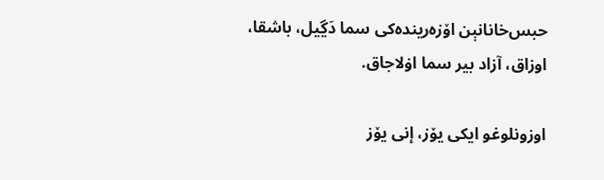حبس‌خانا‌نېن اۆزه‌رینده‌کی‌ سما دَڲیل، باشقا، اوزاق، آزاد بیر سما اۏلاجاق.

اوزونلوغو ایکی یۆز، إنی یۆز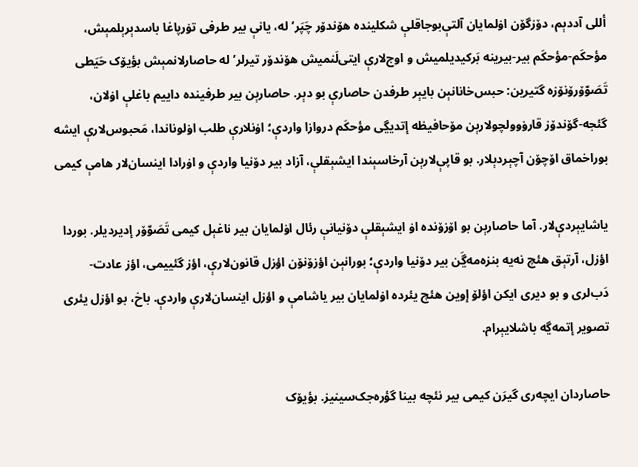أللی آددېم، دۆزگۆن اۏلمایان آلتې‌بوجاقلې شکلینده‌ هۆندۆر چَپَر’له، یانې بیر طرفی تۏرپاغا باسدېرېلمېش، مؤحکَم-مؤحکَم بیر-بیرینه‌ بَرکیدیلمیش و اوج‌لارې ایتی‌لَنمیش هۆندۆر تیر‌لر’له حاصارلانمېش بؤیۆک حَیَطی تَصَوّۆرۆنۆزه‌ گتیرین: حبس‌خانا‌نېن بایېر طرفدن حاصارې بو دېر. حاصارېن بیر طرفینده‌ داییم باغلې اۏلان، گئجه‌-گۆندۆز قارۏوولچولارېن مۆحافیظه‌ إتدیڲی مؤحکَم دروازا واردې؛ اۏنلارې طلب اۏلوناندا، مَحبوس‌لارې ایشه‌ بوراخماق اۆچۆن آچېردېلار. بو قاپې‌لارېن آرخاسېندا ایشېقلې، آزاد بیر دۆنیا واردې و اۏرا‌دا اینسان‌لار هامې کیمی

یاشایېردې‌لار. آما حاصارېن بو اۆزۆنده‌ اۏ ایشېقلې دۆنیانې رئال اۏلمایان بیر ناغېل کیمی تَصَوّۆر إدیردیلر. بوردا اؤزل، آرتېق هئچ نه‌یه‌ بنزه‌مه‌ڲَن بیر دۆنیا واردې؛ بورانېن اؤزۆنۆن اؤزل قانون‌لارې، اؤز گئییمی، اؤز عادت-دَب‌لری و بو دیری ایکن اؤلۆ إوین هئچ یئرده‌ اۏلمایان بیر یاشامې و اؤزل اینسان‌لارې واردې. باخ، بو اؤزل یئری تصویر إتمه‌ڲه‌ باشلایېرام.

حاصاردان ایچه‌ری‌ گیرَن کیمی بیر نئچه‌ بینا گؤره‌جک‌سینیز. بؤیۆک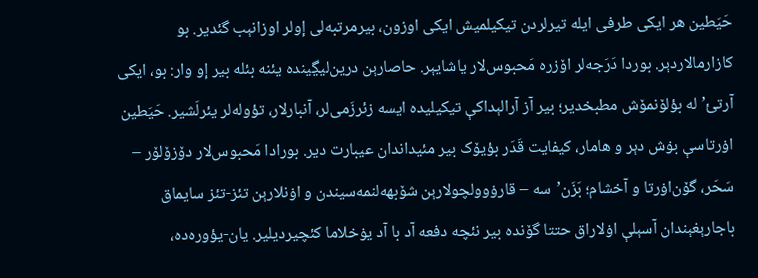حَیَطین هر ایکی طرفی ایله‌ تیر‌لردن تیکیلمیش ایکی اوزون، بیرمرتبه‌لی إولر اوزانېب گئدیر. بو کازارما‌لاردېر. بوردا دَرَجه‌‌لر اۆزره‌ مَحبوس‌لار یاشایېر. حاصارېن درین‌لیڲینده‌ یئنه‌ بئله‌ بیر إو وار: بو، ایکی آرتئ’له بؤلۆنمۆش مطبخدیر؛ بیر آز آرالېدا‌کې تیکیلیده‌ ایسه‌ زئرزَمی‌لر، آنبار‌لار، تؤوله‌لر یئرلَشیر. حَیَطین اۏرتاسې بۏش دېر و هامار، کیفایت قَدَر بؤیۆک بیر مئیداندان عیبارت دیر. بورادا مَحبوس‌لار دۆزۆلۆر – سَحَر، گۆن‌اۏرتا و آخشام؛ بَزَن’سه‌ – قارۏوولچولارېن شۆبهه‌لنمه‌سیندن و اۏنلارېن تئز-تئز سایماق باجارېغېندان آسېلې اۏلاراق حتتا گۆنده‌ بیر نئچه‌ دفعه‌ آد با آد یۏخلا‌ما کئچیردیلیر. یان-یؤوره‌ده‌،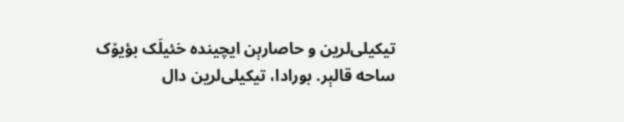تیکیلی‌لرین و حاصارېن ایچینده‌ خئیلَک بؤیۆک ساحه‌ قالېر. بورادا، تیکیلی‌لرین دال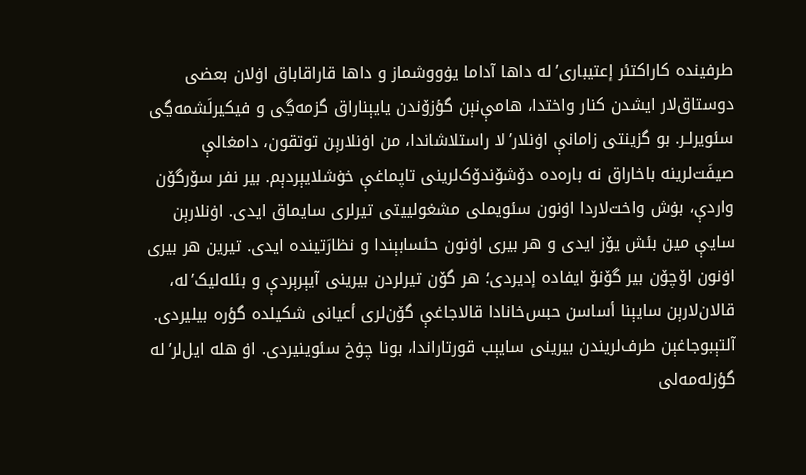طرفینده‌ کاراکتئر إعتیباری’له‌ داها آداما یۏووشماز و داها قاراقاباق اۏلان بعضی دوستاق‌لار ایشدن کنار واختدا، هامې‌نېن گؤزۆندن یایېناراق گزمه‌ڲی و فیکیرلَشمه‌ڲی سئویرلـر. بو گزینتی زامانې اۏنلار’لا راستلاشاندا، من اۏنلارېن توتقون، دامغا‌لې صیفَت‌لرینه‌ باخاراق نه‌ باره‌ده‌ دۆشۆندۆک‌لرینی تاپماغې خۏشلایېردېم. بیر نفر سۆرگۆن واردې، بۏش واخت‌لاردا اۏنون سئویملی مشغولییتی تیر‌لری سایماق ایدی. اۏنلارېن سایې مین بئش یۆز ایدی و هر بیری اۏنون حئسابېندا و نظارَتینده‌ ایدی. تیرین هر بیری اۏنون اۆچۆن بیر گۆنۆ ایفاده‌ إدیردی؛ هر گۆن تیر‌لردن بیرینی آیېرېردې و بئله‌لیک’له‌، قالا‌ن‌لارېن سایېنا أساسن حبس‌خانا‌دا قالا‌جاغې گۆن‌لری أعیانی شکیلده‌ گؤره‌ بیلیردی. آلتېبوجاغېن طرف‌لریندن بیرینی سایېب قورتاراندا، بونا چۏخ سئوینیردی. اۏ هله‌ ایل‌لر’له‌ گؤزله‌مه‌لی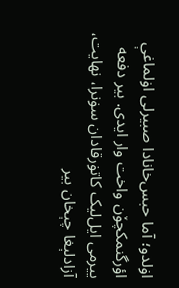اۏلدو؛ آما حبس‌خانا‌دا صبیر‌لی اۏلماغې اؤرگنمکچۆن واخت وار ایدی. بیر دفعه‌ ییرمی ایل‌لیک کاتۏرقادان سۏنرا، نهایت، آزادلېغا چېخان بیر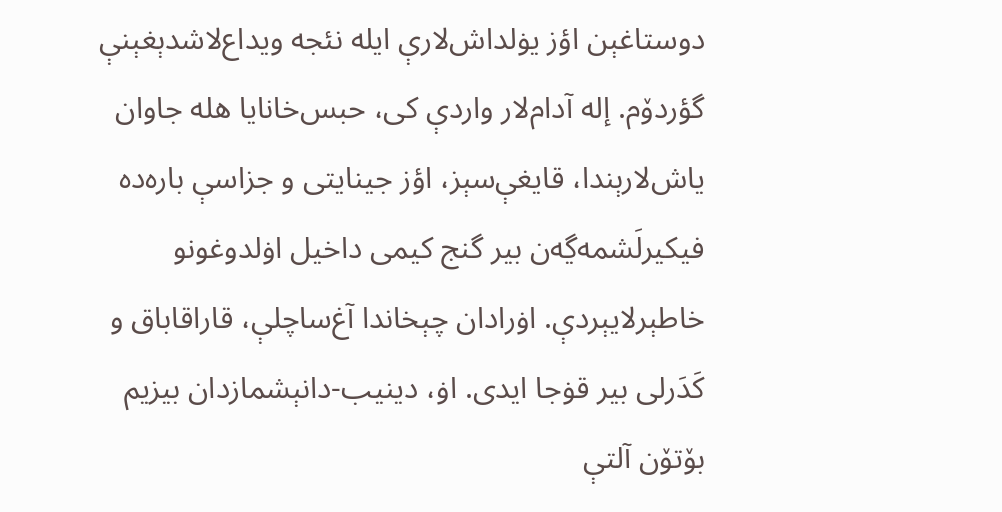دوستاغېن اؤز یۏلداش‌لارې ایله‌ نئجه‌ ویداع‌لاشدېغېنې گؤردۆم. إله‌ آدام‌لار واردې کی، حبس‌خانایا هله‌ جاوان یاش‌لارېندا، قایغې‌سېز، اؤز جینایتی و جزا‌سې باره‌ده‌ فیکیرلَشمه‌ڲه‌ن بیر گنج کیمی داخیل اۏلدوغونو خاطېرلایېردې. اۏرادان چېخاندا آغ‌ساچلې، قاراقاباق و کَدَر‌لی بیر قۏجا ایدی. اۏ، دینیب-دانېشمازدان بیزیم بۆتۆن آلتې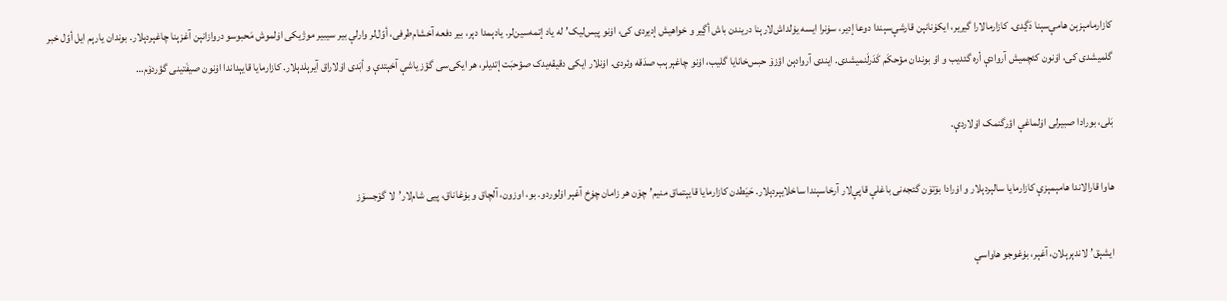کازارمامېزېن هامې‌سېنا دَڲدی. کازارما‌لارا گیریر، ایکۏنا‌نېن قارشې‌سېندا دوعا إدیر، سۏنرا ایسه‌ یۏلداش‌لارېنا دریندن‌ باش أڲیر و خواهیش إدیردی کی، اۏنو پیس‌لیک’له یاد إتمه‌سین‌لر. یادېمدا دېر، بیر دفعه‌ آخشام‌طرفی، أوّل‌لر وار‌لې بیر سیبیر موژیکی اۏلموش مَحبوسو دروازا‌نېن آغزېنا چاغېردېلار. بوندان یارېم ایل أوّل خبر گلمیشدی کی، اۏنون کئچمیش آروادې أره‌ گئدیب و اۏ بوندان مؤحکَم کَدَرلَنمیشدی. ایندی آروادېن اؤزۆ حبس‌خانایا گلیب، اۏنو چاغېرېب صدَقه‌ وئردی. اۏنلار ایکی دقیقه‌یدک صؤحبَت إتدیلر، هر ایکی‌سی گؤز یاشې آخېتدې و أبَدی اۏلاراق آیرېلدېلار. کازارمایا قایېداندا اۏنون صیفَتینی گؤردۆم…

بَلی، بورادا صبیر‌لی اۏلماغې اؤرگنمک اۏلاردې.

هاوا قارالاندا هامېمېزې کازارمایا سالېردېلار و اۏرا‌دا بۆتۆن گئجه‌نی باغلې قاپې‌لار آرخاسېندا ساخلایېردېلار. حَیَطدن کازارمایا قایېتماق منیم’چۆن‌ هر زامان چۏخ آغېر اۏلوردو. بو، اوزون، آلچاق و بۏغاناق، پیی شام‌لار’لا‌ گۆجسۆز

ایشېق’لاندېرېلان، آغېر، بۏغوجو هاواسې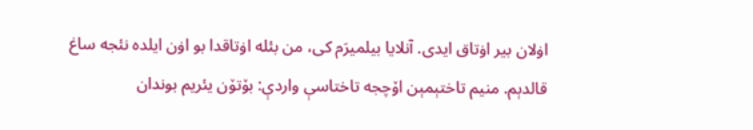اۏلان بیر اۏتاق ایدی. آنلایا بیلمیرَم کی، من بئله‌ اۏتاقدا بو اۏن ایلده‌ نئجه‌ ساغ قالدېم. منیم تاختېمېن اۆچجه‌ تاختاسې واردې: بۆتۆن یئریم بوندان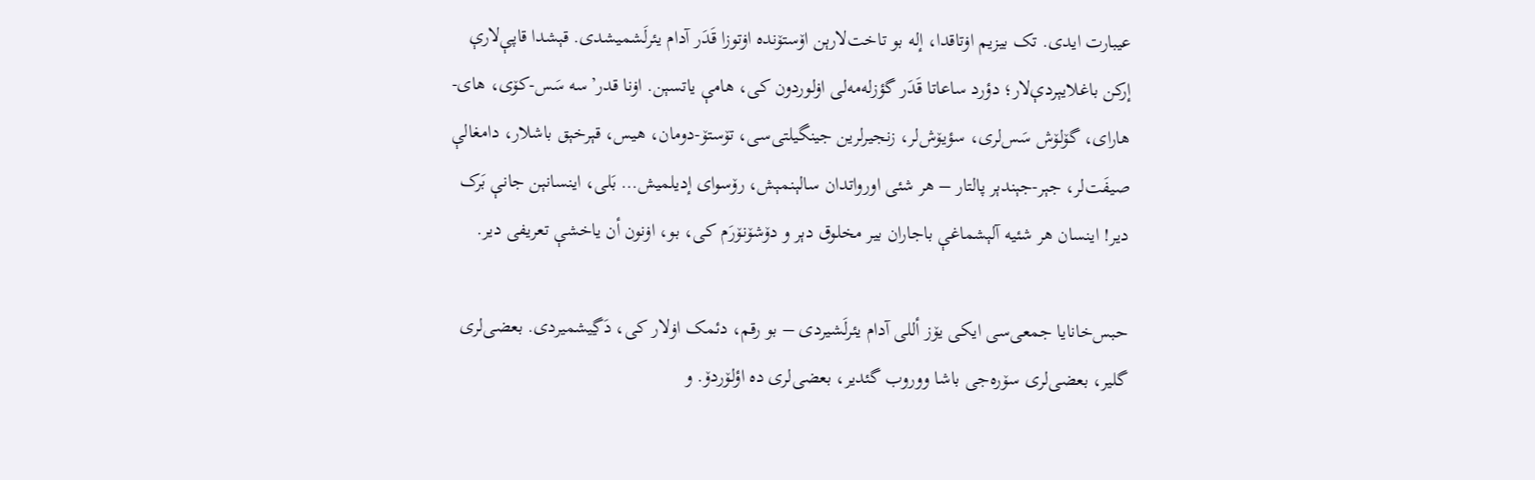عیبارت ایدی. تک بیزیم اۏتاقدا، إله‌ بو تاخت‌لارېن اۆستۆنده‌ اۏتوزا قَدَر آدام یئرلَشمیشدی. قېشدا قاپې‌لارې إرکن باغلایېردې‌لار؛ دؤرد ساعاتا قَدَر گؤزله‌مه‌لی اۏلوردون کی، هامې یاتسېن. اۏنا قد‌ر’سه‌ سَس-کۆی، های-هارای، گۆلۆش سَس‌لری، سؤیۆش‌لر، زنجیر‌لرین جینگیلتی‌سی، تۆستۆ-دومان، هیس، قېرخېق باشلار، دامغا‌لې صیفَت‌لر، جېر-جېندېر پالتار – هر شئی اورواتدان سالېنمېش، رۆسوای إدیلمیش… بَلی، اینسانېن جانې بَرک دیر! اینسان هر شئیه‌ آلېشماغې باجاران بیر مخلوق دېر و دۆشۆنۆرَم کی، بو، اۏنون أن یاخشې تعریفی دیر.

حبس‌خانایا جمعی‌سی ایکی یۆز أللی آدام یئرلَشیردی – بو رقم، دئمک اۏ‌لار کی، دَڲیشمیردی. بعضی‌لری گلیر، بعضی‌لری سۆره‌جی باشا ووروب گئدیر، بعضی‌لری ده‌ اؤلۆردۆ. و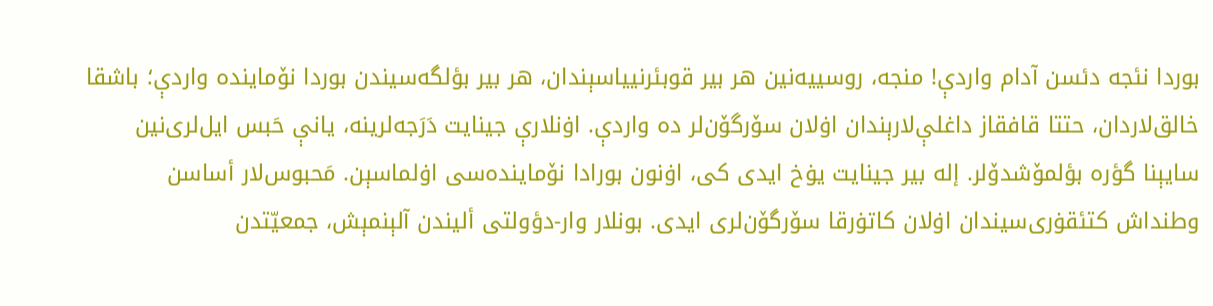بوردا نئجه‌ دئسن آدام واردې! منجه‌، روسییه‌نین هر بیر قوبئرنییاسېندان، هر بیر بؤلگه‌سیندن بوردا نۆماینده‌ واردې؛ باشقا خالق‌لاردان، حتتا قافقاز داغلې‌لارېندان اۏلان سۆرگۆن‌لر ده‌ واردې. اۏنلارې جینایت دَرَجه‌‌لرینه، یانې حَبس ایل‌لری‌نین سایېنا گؤره‌ بؤلمۆشدۆلر. إله‌ بیر جینایت یۏخ ایدی کی، اۏنون بورادا نۆماینده‌سی اۏلماسېن. مَحبوس‌لار أساسن وطنداش کتئقۏری‌سیندان اۏلان کاتۏرقا سۆرگۆن‌لری ایدی. بونلار وار-دؤولتی ألیندن‌ آلېنمېش، جمعيّتدن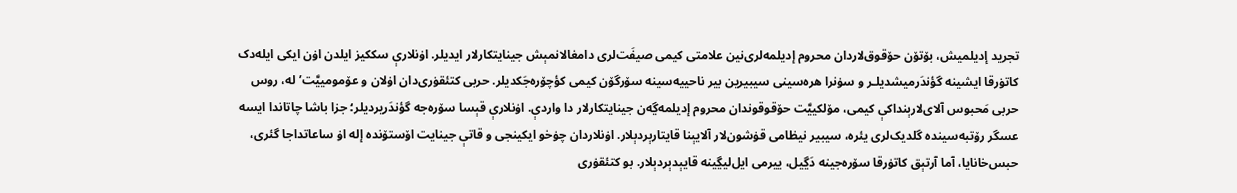تجرید إدیلمیش، بۆتۆن حۆقوق‌لاردان محروم إدیلمه‌‌لری‌نین علامتی کیمی صیفَت‌لری دامغالانمېش جینایتکار‌لار ایدیلر. اۏنلارې سککیز ایلدن اۏن ایکی ایله‌دک کاتۏرقا ایشینه‌ گؤندَرمیشدیلـر و سۏنرا هره‌سینی سیبیرین بیر ناحییه‌سینه‌ سۆرگۆن کیمی کؤچۆره‌جَکدیلر. حربی کتئقۏری‌دان اۏلان و عۆمومییَّت’له‌، روس حربی مَحبوس آلای‌لارېنداکې کیمی، مۆلکییَّت حۆقوقوندان محروم إدیلمه‌ڲه‌ن جینایتکار‌لار دا واردې. اۏنلارې قېسا سۆره‌جه‌ گؤندَ‌ریردیلر؛ جزا باشا چاتاندا ایسه‌ عسگر رۆتبه‌سینده‌ گلدیک‌لری یئره‌، سیبیر نیظامی قۏشون‌لار آلایېنا قایتارېردېلار. اۏنلاردان چۏخو ایکینجی و قاتې جینایت اۆستۆنده‌ إله‌ اۏ ساعاتداجا گئری، حبس‌خانایا، آما آرتېق کاتۏرقا سۆره‌جینه‌ دَڲیل، ییرمی ایل‌لیڲینه قایېدېردېلار. بو کتئقۏری‌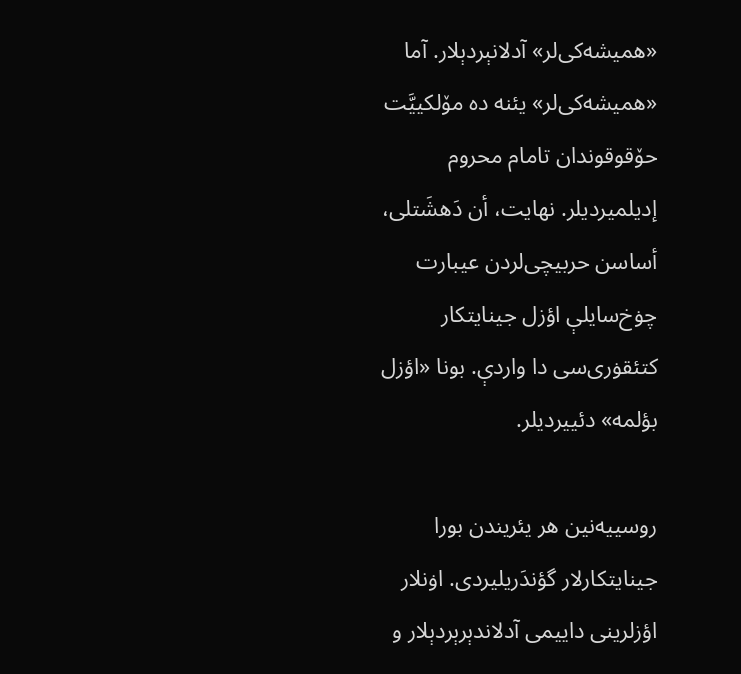«همیشه‌کی‌لر» آدلانېردېلار. آما «همیشه‌کی‌لر» یئنه‌ ده‌ مۆلکییَّت حۆقوقوندان تامام محروم إدیلمیردیلر. نهایت، أن دَهشَتلی، أساسن حربیچی‌لردن عیبارت چۏخ‌سایلې اؤزل جینایتکار کتئقۏری‌سی دا واردې. بونا «اؤزل بؤلمه‌» دئییردیلر.

روسییه‌نین هر یئریندن‌ بورا جینایتکار‌لار گؤندَریلیردی. اۏنلار اؤز‌لرینی داییمی آدلاندېرېردېلار و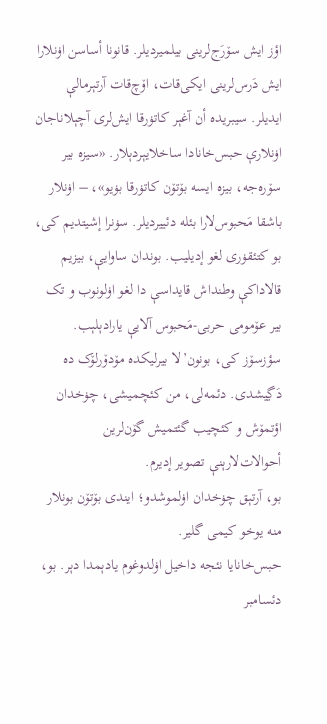اؤز ایش سۆرَج‌لرینی بیلمیردیلر. قانونا أساسن اۏنلارا ایش دَرس‌لرینی ایکی‌قات، اۆچ‌قات آرتېرما‌لې ایدیلر. سیبریده‌ أن آغېر کاتۏرقا ایش‌لری آچېلاناجان اۏنلارې حبس‌خانا‌دا ساخلایېردېلار. «سیزه‌ بیر سۆره‌جه‌، بیزه‌ ایسه‌ بۆتۆن کاتۏرقا بۏیو»، – اۏنلار باشقا مَحبوس‌لارا بئله‌ دئییردیلر. سۏنرا إشیتدیم کی، بو کتئقۏری‌ لغو إدیلیب. بوندان ساوایې، بیزیم قالا‌داکې وطنداش قایداسې دا لغو اۏلونوب و تک بیر عۆمومی حربی-مَحبوس آلایې یارادېلېب. سؤزسۆز کی، بونون’لا بیرلیکده‌ مۆدۆرلۆک ده‌ دَڲیشدی. دئمه‌لی، من کئچمیشی، چۏخدان اؤتمۆش و کئچیب گئتمیش گۆن‌لرین أحوالات‌لارېنې تصویر إدیرم.
بو، آرتېق چۏخدان اۏلموشدو؛ ایندی بۆتۆن بونلار منه‌ یوخو کیمی گلیر.
حبس‌خانایا نئجه‌ داخیل اۏلدوغوم یادېمدا دېر. بو، دئسامبر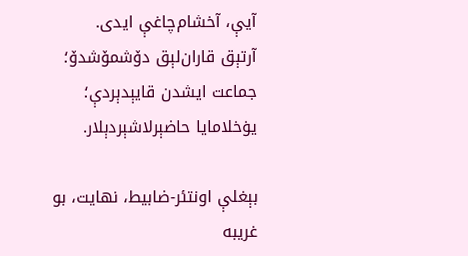آیې، آخشام‌چاغې ایدی.
آرتېق قاران‌لېق دۆشمۆشدۆ؛ جماعت ایشدن قایېدېردې؛ یۏخلا‌مایا حاضېرلاشېردېلار.

بېغلې اونتئر-ضابیط، نهایت، بو غریبه‌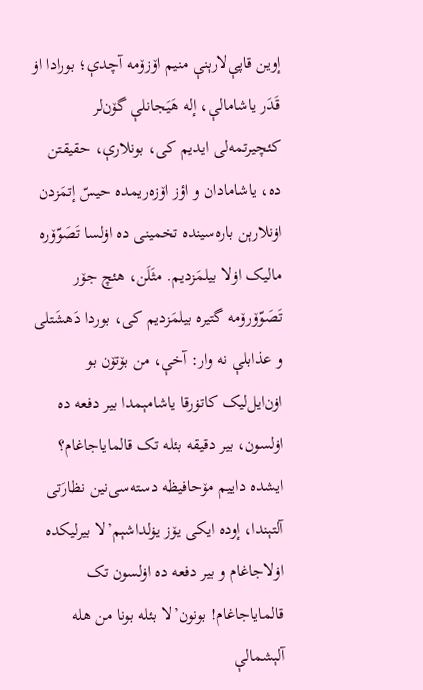إوین قاپې‌لارېنې منیم اۆزۆمه‌ آچدې؛ بورادا اۏ قَدَر یاشاما‌لې، إله‌ هَیَجانلې گۆن‌لر کئچیرتمه‌لی ایدیم کی، بونلارې، حقیقتن ده‌، یاشامادان و اؤز اۆزه‌ریمده‌ حیسّ إتمَزدن اۏنلارېن باره‌سینده‌ تخمینی ده‌ اۏلسا تَصَوّۆره‌ ما‌لیک اۏلا بیلمَزدیم. مثَلَن، هئچ جۆر تَصَوّۆرۆمه‌ گتیره‌ بیلمَزدیم کی، بوردا دَهشَتلی و عذابلې نه‌ وار: آخې، من بۆتۆن بو اۏن‌ایل‌لیک کاتۏرقا یاشامېمدا بیر دفعه‌ ده‌ اۏلسون، بیر دقیقه‌ بئله‌ تک قالمایاجاغام؟ ایشده‌ داییم مۆحافیظه‌ دسته‌سی‌نین نظارَتی آلتېندا، إوده‌ ایکی یۆز یۏلداشېم’لا‌ بیرلیکده‌ اۏلاجاغام و بیر دفعه‌ ده‌ اۏلسون تک قالمایاجاغام! بونون’لا بئله‌ بونا من هله‌ آلېشما‌لې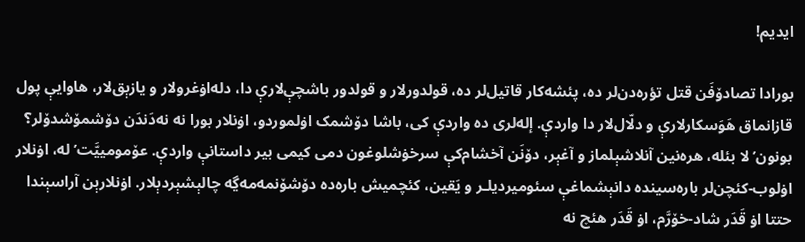ایدیم!

بورادا تصادۆفَن قتل تؤره‌دن‌لر ده‌، پئشه‌کار قاتیل‌لر ده‌، قولدورلار و قولدور باشچې‌لارې دا، دله‌اۏغرو‌لار و یازېق‌لار، هاوایې پول قازانماق هَوَسکار‌لارې و دلّال‌لار دا واردې. إله‌لری ده‌ واردې کی، باشا دۆشمک اۏلموردو، اۏنلار بورا نه‌ نه‌دَندَن دۆشمۆشدۆلر؟ بونون’لا بئله‌، هره‌نین آنلاشېلماز و آغېر، دۆنَن آخشام‌کې سرخۏشلوغون دمی کیمی بیر داستانې واردې. عۆمومییَّت’له‌، اۏنلار اۏلوب-کئچن‌لر باره‌سینده‌ دانېشماغې سئومیردیلـر و یَقین، کئچمیش باره‌ده‌ دۆشۆنمه‌مه‌ڲه چالېشېردېلار. اۏنلارېن آراسېندا حتتا اۏ قَدَر شاد-خۆرَّم، اۏ قَدَر هئچ نه‌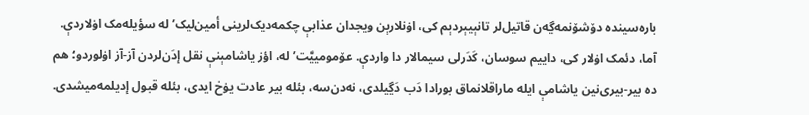باره‌سینده‌ دۆشۆنمه‌ڲه‌ن قاتیل‌لر تانېیېردېم کی، اۏنلارېن ویجدان عذابې چکمه‌دیک‌لرینی أمین‌لیک’له‌ سؤیله‌مک اۏلاردې. آما، دئمک اۏ‌لار کی، داییم سوسان، کَدَر‌لی سیما‌لار دا واردې. عۆمومییَّت’له‌، اؤز یاشامېنې نقل إدَن‌لردن آز-آز اۏلوردو؛ هم ده‌ بیر-بیری‌نین یاشامې ایله‌ ماراقلانماق بورادا دَب دَڲیلدی، نه‌دن‌سه‌، بئله‌ بیر عادت یۏخ ایدی، بئله‌ قبول إدیلمه‌میشدی.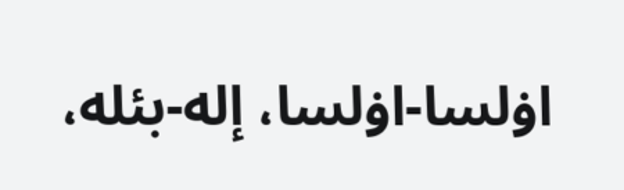اۏلسا-اۏلسا، إله‌-بئله‌،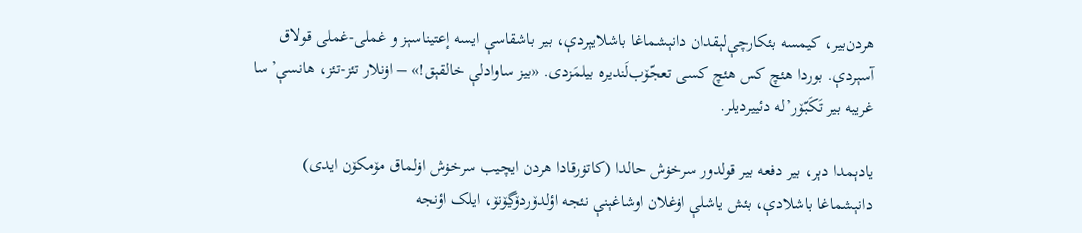هردن‌بیر، کیمسه‌ بئکارچې‌لېقدان دانېشماغا باشلایېردې، بیر باشقا‌سې ایسه‌ إعتیناسېز و غملی-غملی قولاق آسېردې. بوردا هئچ کس هئچ کسی تعجّۆب‌لَندیره‌ بیلمَزدی. «بیز ساواد‌لې خالقېق!» – اۏنلار تئز-تئز، هانسې’سا غریبه‌ بیر تَکَبّۆر’له‌ دئییردیلر.

یادېمدا دېر، بیر دفعه‌ بیر قولدور سرخۏش حالدا (کاتۏرقادا هردن ایچیب سرخۏش اۏلماق مۆمکۆن ایدی) دانېشماغا باشلادې، بئش یاشلې اۏغلان اوشاغېنې نئجه‌ اؤلدۆردۆڲۆنۆ، ایلک اؤنجه‌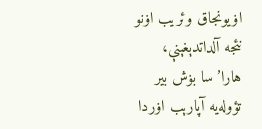اۏیونجاق وئریب اۏنو نئجه‌ آلداتدېغېنې، هارا’سا بۏش بیر تؤوله‌یه‌ آپارېب اۏر‌دا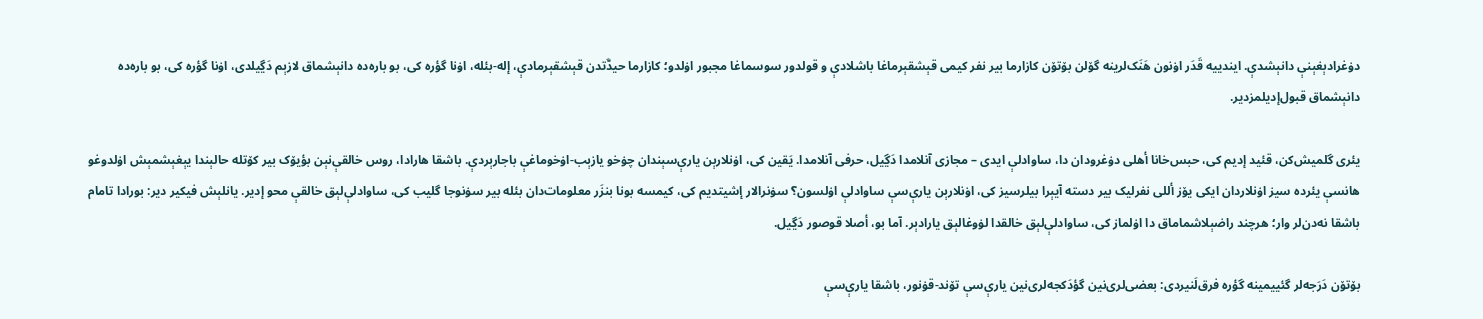دۏغرادېغېنې دانېشدې. ایندییه‌ قَدَر اۏنون هَنَک‌لرینه‌ گۆلن بۆتۆن کازارما بیر نفر کیمی قېشقېرماغا باشلادې و قولدور سوسماغا مجبور اۏلدو؛ کازارما حیدَّتدن قېشقېرمادې، إله‌-بئله‌، اۏنا گؤره‌ کی، بو باره‌ده‌ دانېشماق لازېم دَڲیلدی، اۏنا گؤره‌ کی، بو باره‌ده‌ دانېشماق قبول‌إدیلمزدیر.

یئری گلمیش‌کن، قئید إدیم کی، حبس‌خانا أهلی دۏغرودان دا، ساواد‌لې ایدی – مجازی آنلامدا دَڲیل، حرفی آنلامدا. یَقین کی، اۏنلارېن یارې‌سېندان چۏخو یازېب-اۏخوماغې باجارېردې. باشقا هارا‌دا، روس خالقې‌نېن بؤیۆک بیر کۆتله‌ حالېندا یېغېشمېش اۏلدوغو هانسې یئرده‌ سیز اۏنلاردان ایکی یۆز أللی نفر‌لیک بیر دسته‌ آیېرا بیلر‌سیز کی، اۏنلارېن یارې‌سې ساواد‌لې اۏلسون؟ سۏنرا‌لار إشیتدیم کی، کیمسه‌ بونا بنزَر معلومات‌دان بئله‌ بیر سۏنوجا گلیب کی، ساواد‌لې‌لېق خالقې محو إدیر. یانلېش فیکیر دیر: بورادا تامام باشقا نه‌دن‌لر وار؛ هرچند راضېلاشماماق دا اۏلماز کی، ساواد‌لې‌لېق خالقدا لۏوغا‌لېق یارادېر. آما بو، أصلا قوصور دَڲیل.

بۆتۆن دَرَجه‌‌لر گئییمینه‌ گؤره‌ فرق‌لَنیردی: بعضی‌لری‌نین گؤدَکجه‌‌لری‌نین یارې‌سې تۆند-قۏنور، باشقا یارې‌سې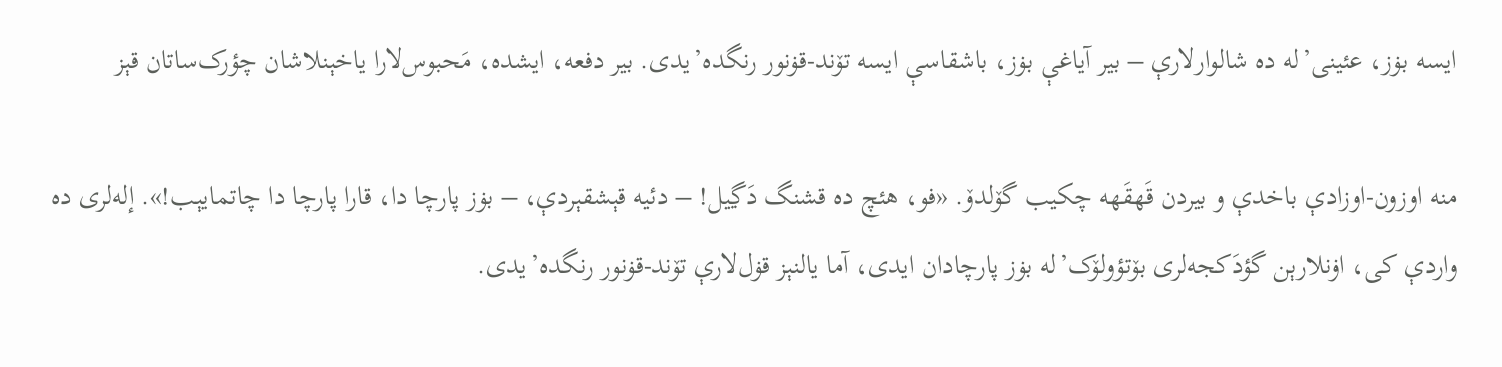ایسه‌ بۏز، عئینی‌’له‌ ده‌ شالوار‌لارې – بیر آیاغې بۏز، باشقاسې ایسه‌ تۆند-قۏنور رنگده’یدی. بیر دفعه‌، ایشده‌، مَحبوس‌لارا یاخېنلاشان چؤرک‌ساتان قېز

منه‌ اوزون-اوزادې باخدې و بیردن قَهقَهه‌ چکیب گۆلدۆ. «فو، هئچ ده‌ قشنگ دَڲیل! – دئیه‌ قېشقېردې، – بۏز پارچا دا، قارا پارچا دا چاتمایېب!». إله‌لری ده‌ واردې کی، اۏنلارېن گؤدَکجه‌‌لری بۆتؤولۆک’له بۏز پارچادان ایدی، آما یالنېز قۏل‌لارې تۆند-قۏنور رنگده’یدی.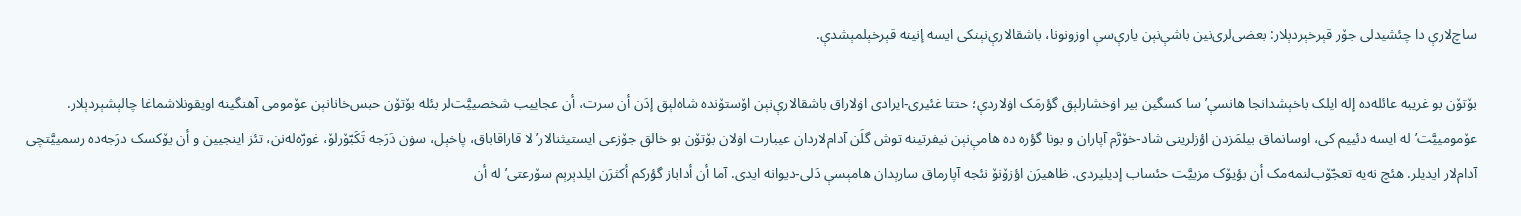ساچ‌لارې دا چئشیدلی جۆر قېرخېردېلار: بعضی‌لری‌نین باشې‌نېن یارې‌سې اوزونونا، باشقالارې‌نېنکی ایسه‌ إنینه‌ قېرخېلمېشدې.

بۆتۆن بو غریبه‌ عائله‌ده‌ إله‌ ایلک باخېشدانجا هانسې’سا کسگین بیر اۏخشار‌لېق گؤرمَک اۏلاردې؛ حتتا غئیری-ایرادی اۏلاراق باشقالارې‌نېن اۆستۆنده‌ شاه‌لېق إدَن أن سرت، أن عجاییب شخصییَّت‌لر بئله‌ بۆتۆن حبس‌خانا‌نېن عۆمومی آهنگینه‌ اویقونلاشماغا چالېشېردېلار. عۆمومییَّت’له‌ ایسه‌ دئییم کی، اوسانماق بیلمَزدن اؤز‌لرینی شاد-خۆرَّم آپاران و بونا گؤره‌ ده‌ هامې‌نېن نیفر‌تینه‌ توش گلَن آدام‌لاردان عیبارت اۏلان بۆتۆن بو خالق جۆزعی ایستیثنا‌لار’لا قاراقاباق، پاخېل، سۏن دَرَجه‌ تَکَبّۆرلۆ، غورّه‌له‌نن، تئز اینجیین و أن یۆکسک درَجه‌ده‌ رسمییَّتچی آدام‌لار ایدیلر. هئچ نه‌یه‌ تعجّۆب‌لنمه‌مک أن بؤیۆک مزییَّت حئساب إدیلیردی. ظاهیرَن اؤزۆنۆ نئجه‌ آپارماق سارېدان هامېسې دَلی-دیوانه‌ ایدی. آما أن أداباز گؤرکم أکثرَن ایلدېرېم سۆرعتی’له أن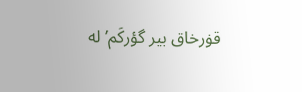قۏرخاق بیر گؤرکَم’له‌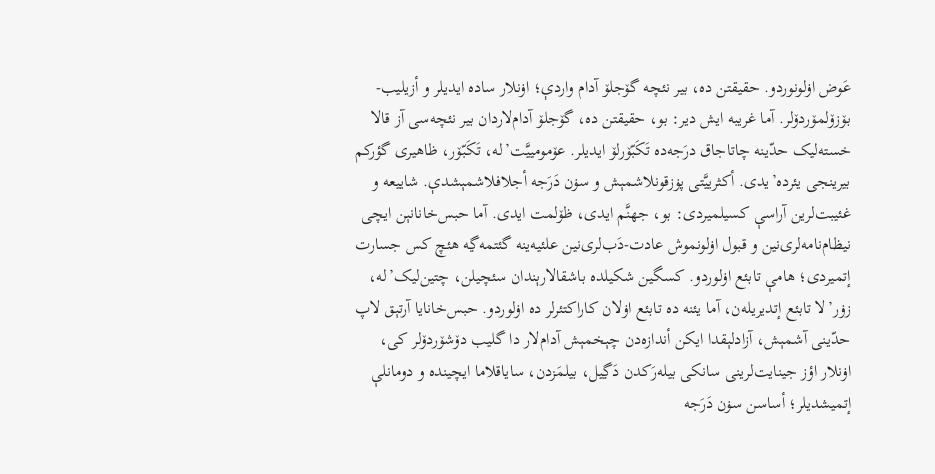عَوض اۏلونوردو. حقیقتن ده‌، بیر نئچه‌ گۆجلۆ آدام واردې؛ اۏنلار ساده‌ ایدیلر و أزیلیب-بۆزۆلمۆردۆلر. آما غریبه‌ ایش دیر: بو، حقیقتن ده‌، گۆجلۆ آدام‌لاردان بیر نئچه‌سی آز قالا‌ خسته‌لیک حدّینه‌ چاتاجاق درَجه‌ده‌ تَکَبّۆرلۆ ایدیلر. عۆمومییَّت’له‌، تَکَبّۆر، ظاهیری گؤرکم بیرینجی یئرده’یدی. أکثریيَّتی پۏزقونلاشمېش و سۏن دَرَجه‌ أجلافلاشمېشدې. شاییعه‌ و غئیبت‌لرین آرا‌سې کسیلمیردی: بو، جهنَّم ایدی، ظۆلمت ایدی. آما حبس‌خانا‌نېن ایچی نیظام‌نامه‌‌لری‌نین و قبول اۏلونموش عادت-دَب‌لری‌نین علئیه‌ینه‌ گئتمه‌ڲه‌ هئچ کس جسارت إتمیردی؛ هامې تابئع اۏلوردو. کسگین شکیلده‌ باشقا‌لارېندان سئچیلن، چتین‌لیک’له‌، زۏر’لا تابئع إتدیریله‌ن، آما یئنه‌ ده‌ تابئع اۏلان کاراکتئر‌لر ده‌ اۏلوردو. حبس‌خانایا آرتېق لاپ حدّینی آشمېش، آزادلېقدا ایکن أندازه‌دن چېخمېش آدام‌لار دا گلیب دۆشۆردۆلر کی، اۏنلار اؤز جینایت‌لرینی سانکی بیله‌رَکدن دَڲیل، بیلمَزدن، سایاقلاما ایچینده‌ و دومانلې إتمیشدیلر؛ أساسن سۏن دَرَجه‌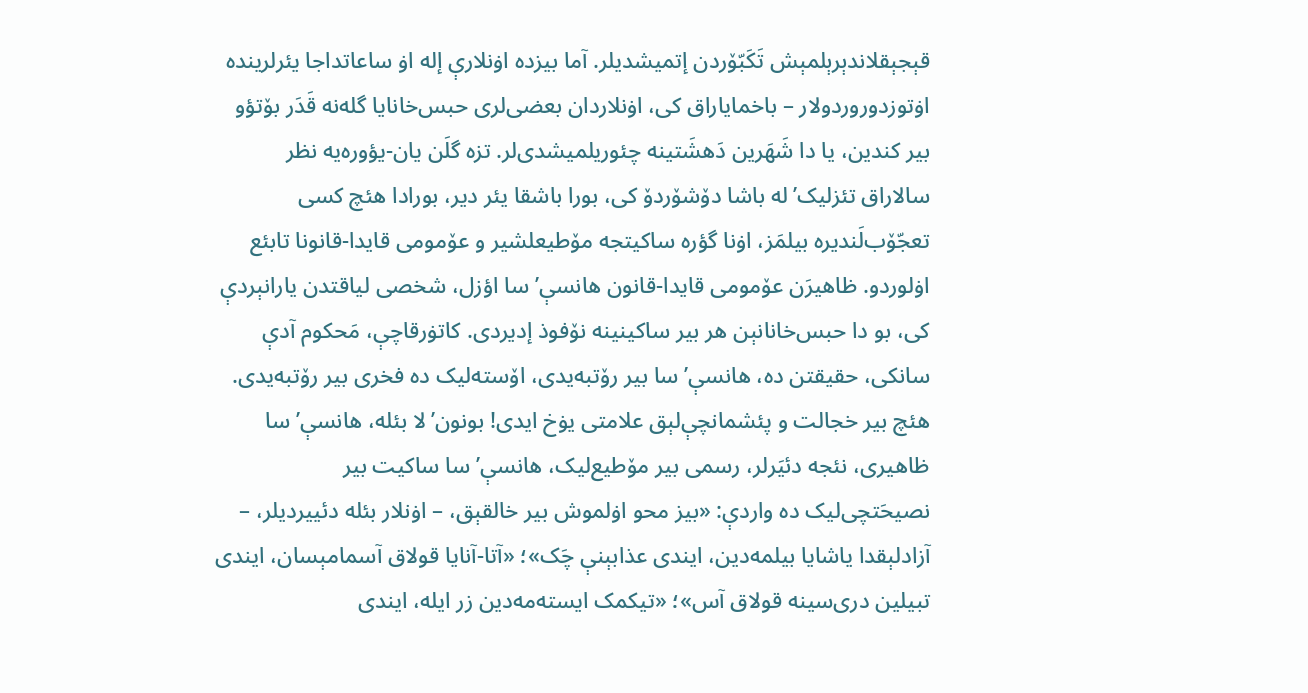قېجېقلاندېرېلمېش تَکَبّۆردن إتمیشدیلر. آما بیز‌ده‌ اۏنلارې إله‌ اۏ ساعاتداجا یئرلرینده‌ اۏتوزدوروردولار – باخمایاراق کی، اۏنلاردان بعضی‌لری حبس‌خانایا گله‌نه‌ قَدَر بۆتؤو بیر کندین، یا دا شَهَرین دَهشَتینه‌ چئوریلمیشدی‌لر. تزه‌ گلَن یان-یؤوره‌یه‌ نظر سالاراق تئزلیک’له‌ باشا دۆشۆردۆ کی، بورا باشقا یئر دیر، بورادا هئچ کسی تعجّۆب‌لَندیره‌ بیلمَز، اۏنا گؤره‌ ساکیتجه‌ مۆطیعلشیر و عۆمومی قایدا-قانونا تابئع اۏلوردو. ظاهیرَن عۆمومی قایدا-قانون هانسې’سا اؤزل، شخصی لیاقتدن یارانېردې کی، بو دا حبس‌خانا‌نېن هر بیر ساکینینه‌ نۆفوذ إدیردی. کاتۏرقاچې، مَحکوم آدې سانکی، حقیقتن ده‌، هانسې’سا بیر رۆتبه‌یدی، اۆسته‌لیک ده‌ فخری بیر رۆتبه‌یدی. هئچ بیر خجالت و پئشمانچې‌لېق علامتی یۏخ ایدی! بونون’لا بئله‌، هانسې’سا ظاهیری، نئجه‌ دئیَرلر، رسمی بیر مۆطیع‌لیک، هانسې’سا ساکیت بیر نصیحَتچی‌لیک ده‌ واردې: «بیز محو اۏلموش بیر خالقېق، – اۏنلار بئله‌ دئییردیلر، – آزادلېقدا یاشایا بیلمه‌دین، ایندی عذابېنې چَک»؛ «آتا-آنایا قولاق آسمامېسان، ایندی تبیلین دری‌سینه‌ قولاق آس»؛ «تیکمک ایسته‌مه‌دین زر ایله‌، ایندی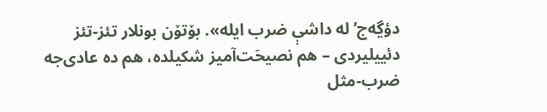دؤڲه‌ج’له داشې ضرب ایله‌». بۆتۆن بونلار تئز-تئز دئییلیردی – هم نصیحَت‌آمیز شکیلده‌، هم ده‌ عادی‌جه‌ ضرب-مثل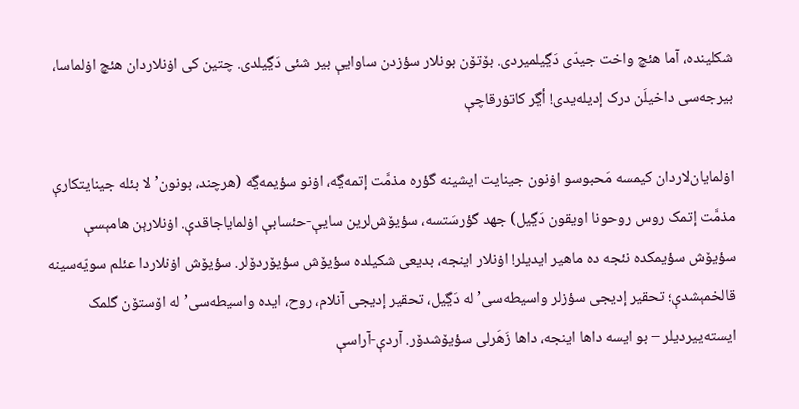شکلینده‌، آما هئچ واخت جیدّی دَڲیلمیردی. بۆتۆن بونلار سؤزدن ساوایې بیر شئی دَڲیلدی. چتین کی اۏنلاردان هئچ اۏلماسا، بیرجه‌سی داخیلَن درک إدیله‌یدی! أڲر کاتۏرقاچې

اۏلمایان‌لاردان کیمسه‌ مَحبوسو اۏنون جینایت ایشینه‌ گؤره‌ مذمَّت إتمه‌ڲه‌، اۏنو سؤیمه‌ڲه‌ (هرچند، بونون’لا بئله‌ جینایتکارې مذمَّت إتمک روس روحونا اویقون دَڲیل) جهد گؤرسَتسه‌، سؤیۆش‌لرین سایې-حئسابې اۏلمایاجاقدې. اۏنلارېن هامېسې سؤیۆش سؤیمکده‌ نئجه‌ ده‌ ماهیر ایدیلر! اۏنلار اینجه‌، بدیعی شکیلده‌ سؤیۆش سؤیۆردۆ‌لر. سؤیۆش اۏنلاردا عئلم سويّه‌سینه‌ قالخمېشدې؛ تحقیر إدیجی سؤزلر واسیطه‌سی’له‌ دَڲیل، تحقیر إدیجی آنلام، روح، ایده‌ واسیطه‌سی’له‌ اۆستۆن گلمک ایسته‌ییردیلر – بو ایسه‌ داها اینجه‌، داها زَهَر‌لی سؤیۆشدۆر. آردې-آرا‌سې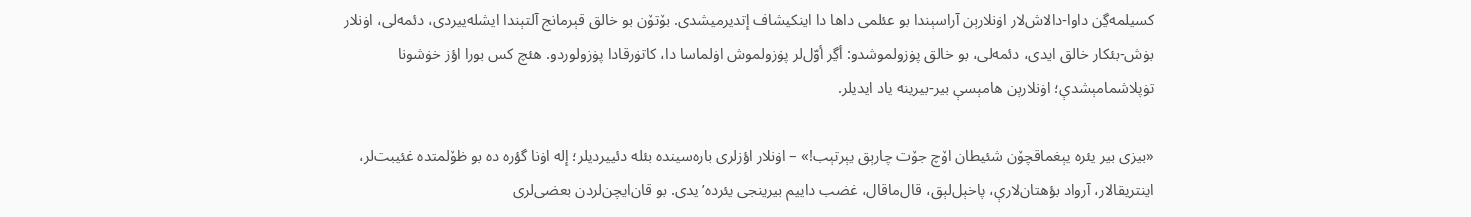کسیلمه‌ڲن داوا-دالاش‌لار اۏنلارېن آراسېندا بو عئلمی داها دا اینکیشاف إتدیرمیشدی. بۆتۆن بو خالق قېرمانج آلتېندا ایشله‌ییردی، دئمه‌لی، اۏنلار بۏش-بئکار خالق ایدی، دئمه‌لی، بو خالق پۏزولموشدو: أڲر أوّل‌لر پۏزولموش اۏلماسا دا، کاتۏرقادا پۏزولوردو. هئچ کس بورا اؤز خۏشونا تۏپلاشمامېشدې؛ اۏنلارېن هامېسې بیر-بیرینه‌ یاد ایدیلر.

«بیزی بیر یئره‌ یېغماقچۆن شئیطان اۆچ جۆت چارېق یېرتېب!» – اۏنلار اؤز‌لری باره‌سینده‌ بئله‌ دئییردیلر؛ إله‌ اۏنا گؤره‌ ده‌ بو ظۆلمتده‌ غئیبت‌لر، اینتریقالار، آرواد بؤهتان‌لارې، پاخېل‌لېق، قال‌ماقال، غضب داییم بیرینجی یئرده’یدی. بو قان‌ایچن‌لردن بعضی‌لری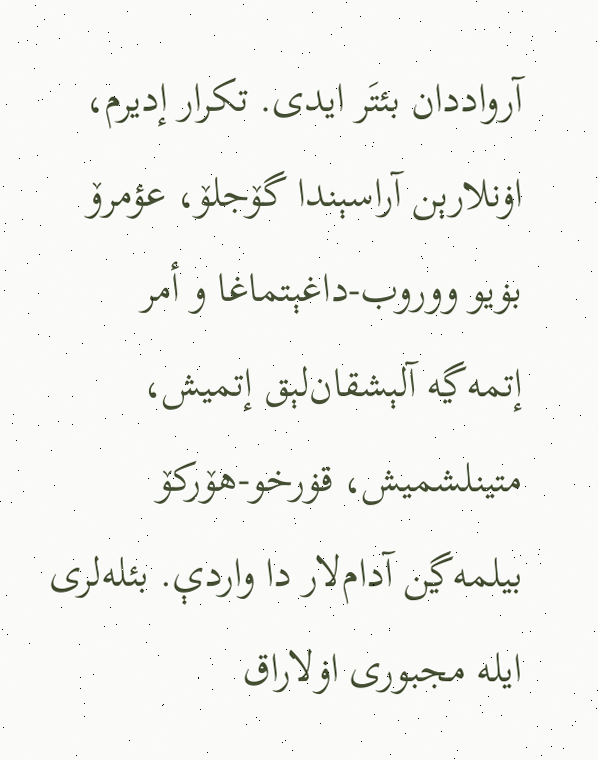آرواددان بئتَر ایدی. تکرار إدیرم، اۏنلارېن آراسېندا گۆجلۆ، عؤمرۆ بۏیو ووروب-داغېتماغا و أمر إتمه‌ڲه‌ آلېشقان‌لېق إتمیش، متینلشمیش، قۏرخو-هۆرکۆ بیلمه‌ڲن آدام‌لار دا واردې. بئله‌لری ایله‌ مجبوری اۏلاراق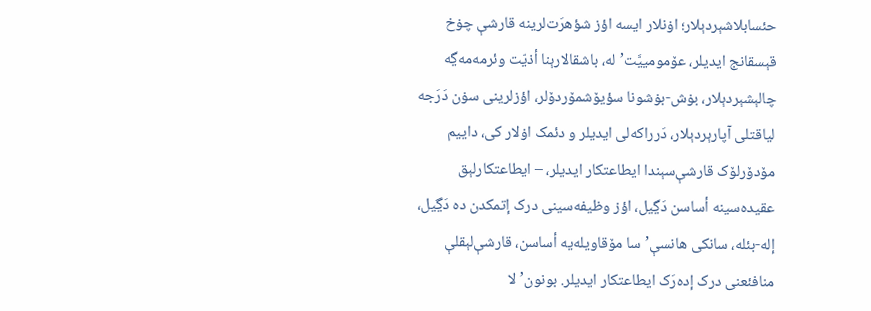حئسابلاشېردېلار؛ اۏنلار ایسه‌ اؤز شؤهرَت‌لرینه قارشې چۏخ قېسقانج ایدیلر، عۆمومییَّت’له‌، باشقا‌لارېنا أذيّت وئرمه‌مه‌ڲه‌ چالېشېردېلار، بۏش-بۏشونا سؤیۆشمۆردۆلر، اؤز‌لرینی سۏن دَرَجه‌ لیاقتلی آپارېردېلار، دَرراکه‌لی ایدیلر و دئمک اۏ‌لار کی، داییم مۆدۆرلۆک قارشې‌سېندا ایطاعتکار ایدیلر، – ایطاعتکار‌لېق عقیده‌سینه‌ أساسن دَڲیل، اؤز وظیفه‌سینی درک إتمکدن ده‌ دَڲیل، إله‌-بئله‌، سانکی هانسې’سا مۆقاویله‌یه‌ أساسن، قارشې‌لېقلې منافئعنی درک إده‌رَک ایطاعتکار ایدیلر. بونون’لا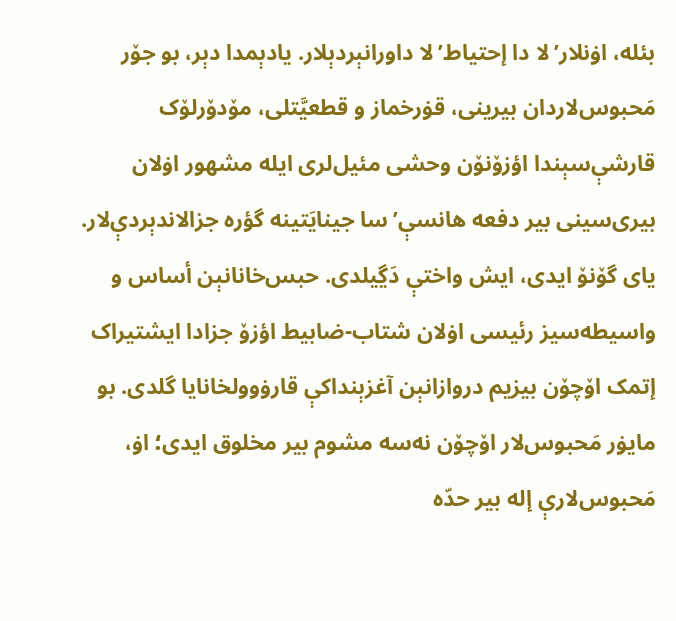بئله‌، اۏنلار’لا دا إحتیاط’لا داورانېردېلار. یادېمدا دېر، بو جۆر مَحبوس‌لاردان بیرینی، قۏرخماز و قطعیَّتلی‌، مۆدۆرلۆک قارشې‌سېندا اؤزۆنۆن وحشی مئیل‌لری ایله‌ مشهور اۏلان بیری‌سینی بیر دفعه‌ هانسې’سا جینایَتینه‌ گؤره‌ جزالاندېردې‌لار. یای گۆنۆ ایدی، ایش واختې دَڲیلدی. حبس‌خانا‌نېن أساس و واسیطه‌سیز رئیسی اۏلان شتاب-ضابیط اؤزۆ جزادا ایشتیراک إتمک اۆچۆن بیزیم دروازا‌نېن آغزېنداکې قارۏوولخانایا گلدی. بو مایۏر مَحبوس‌لار اۆچۆن نه‌سه‌ مشوم بیر مخلوق ایدی؛ اۏ، مَحبوس‌لارې إله‌ بیر حدّه‌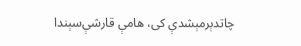چاتدېرمېشدې کی، هامې قارشې‌سېندا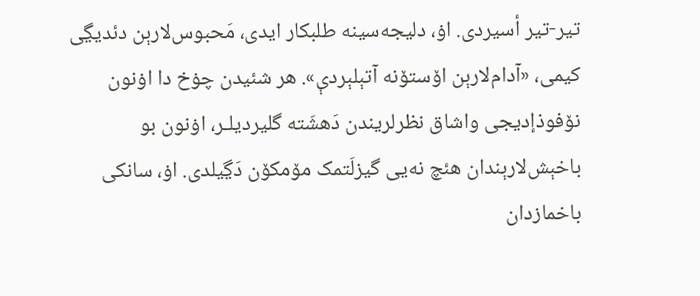تیر-تیر أسیردی. اۏ، دلیجه‌سینه‌ طلبکار ایدی، مَحبوس‌لارېن دئدیڲی کیمی، «آدام‌لارېن اۆستۆنه‌ آتېلېردې». هر شئیدن چۏخ دا اۏنون نۆفوذ‌إدیجی واشاق نظر‌لریندن‌ دَهشَته‌ گلیردیلـر، اۏنون بو باخېش‌لارېندان هئچ نه‌یی گیزلَتمک مۆمکۆن دَڲیلدی. اۏ، سانکی باخما‌زدان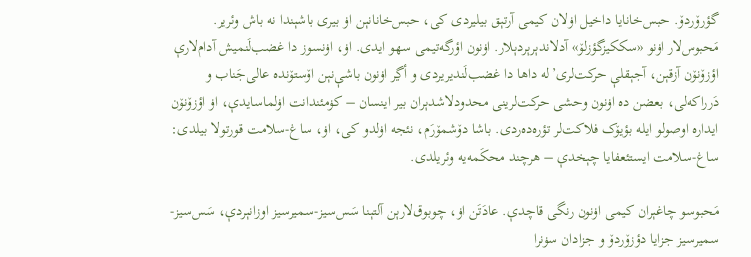گؤرۆردۆ. حبس‌خانایا داخیل اۏلان کیمی آرتېق بیلیردی کی، حبس‌خانا‌نېن اۏ بیری باشېندا نه‌ باش وئریر. مَحبوس‌لار اۏنو «سککیزگؤزلۆ» آدلاندېرېردېلار. اۏنون اؤرگه‌تیمی سهو ایدی. اۏ، اۏنسوز دا غضب‌لَنمیش آدام‌لارې اؤزۆنۆن آزقېن، آجېقلې حرکت‌لری’له‌ داها دا غضب‌لَندیریردی و أڲر اۏنون باشې‌نېن اۆستۆنده‌ عالی‌جَناب و دَرراکه‌لی، بعضن ده‌ اۏنون وحشی حرکت‌لرینی محدودلاشدېران بیر اینسان – کۏمئندانت اۏلماسایدې، اۏ اؤزۆنۆن ایداره‌ اوصولو ایله‌ بؤیۆک فلاکت‌لر تؤره‌ده‌ردی. باشا دۆشمۆرَم، نئجه‌ اۏلدو کی، اۏ، ساغ-سلامت قورتولا‌ بیلدی: ساغ-سلامت ایستئعفایا چېخدې – هرچند محکَمه‌یه‌ وئریلدی.

مَحبوسو چاغېران کیمی اۏنون رنگی قاچدې. عادَتَن اۏ، چوبوق‌لارېن آلتېنا سَس‌سیز-سمیرسیز اوزانېردې، سَس‌سیز-سمیرسیز جزایا دؤزۆردۆ و جزادان سۏنرا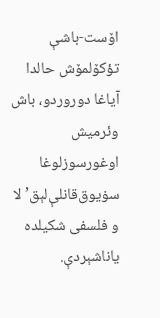اۆست-باشې تؤکۆلمۆش حالدا آیاغا دوروردو، باش وئرمیش اوغورسوزلوغا سۏیوق‌قانلې‌لېق’لا‌ و فلسفی شکیلده‌ یاناشېردې.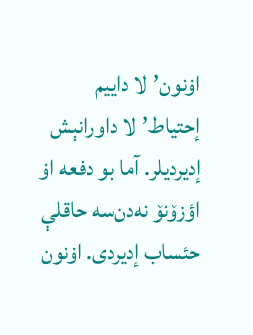اۏنون’لا داییم إحتیاط’لا داورانېش إدیردیلر. آما بو دفعه‌ اۏ اؤزۆنۆ نه‌دن‌سه‌ حاقلې‌ حئساب إدیردی. اۏنون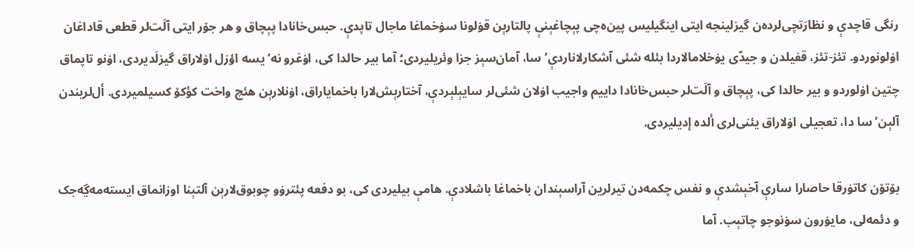رنگی قاچدې و نظارَتچی‌لرده‌ن گیزلینجه‌ ایتی اینگیلیس پین‌ه‌چی پېچاغېنې پالتارېن قۏلونا سۏخماغا ماجال تاپدې. حبس‌خانا‌دا پېچاق و هر جۆر ایتی آلَت‌لر قطعی قاداغان اۏلونوردو. تئز-تئز، قفیلدن و جیدّی یۏخلا‌ما‌لاردا بئله‌ شئی آشکارلاناردې‌’سا، آمان‌سېز جزا وئریلیردی؛ آما بیر حالدا کی، اۏغرو نه‌’یسه‌ اؤزل اۏلاراق گیزلَدیردی، اۏنو تاپماق چتین اۏلوردو و بیر حالدا کی، پېچاق و آلَت‌لر حبس‌خانا‌دا داییم واجیب اۏلان شئی‌لر سایېلېردې، آختارېش‌لارا باخمایاراق، اۏنلارېن هئچ واخت کؤکۆ کسیلمیردی. أل‌لریندن‌ آلېن’سا دا، تعجیلی اۏلاراق یئنی‌لری ألده‌ إدیلیردی.

بۆتۆن کاتۏرقا حاصارا سارې آخېشدې و نفس چکمه‌دن تیر‌لرین آراسېندان باخماغا باشلادې. هامې بیلیردی کی، بو دفعه‌ پئترۏو چوبوق‌لارېن آلتېنا اوزانماق ایسته‌مه‌ڲه‌جک و دئمه‌لی، مایۏرون سۏنوجو چاتېب. آما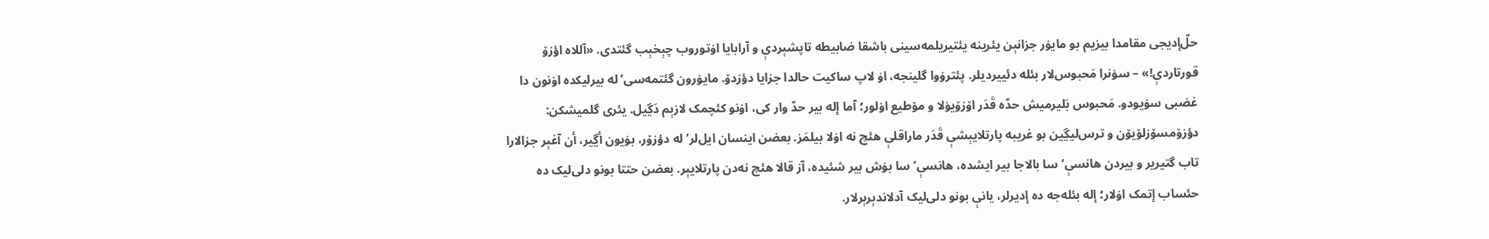حلّ‌إدیجی مقامدا بیزیم بو مایۏر جزانېن یئرینه‌ یئتیریلمه‌سینی باشقا ضابیطه‌ تاپشېردې و آرابایا اۏتوروب چېخېب گئتدی. «آللاه‌ اؤزۆ قورتاردې!» – سۏنرا مَحبوس‌لار بئله‌ دئییردیلر. پئترۏوا گلینجه‌، اۏ لاپ ساکیت حالدا جزایا دؤزدۆ. مایۏرون گئتمه‌سی’له بیرلیکده‌ اۏنون دا غضبی سۏیودو. مَحبوس بَلیرمیش حدّه‌ قَدَر اۆزۆیۏلا‌ و مۆطیع اۏلور؛ آما إله‌ بیر حدّ وار کی، اۏنو کئچمک لازېم دَڲیل. یئری گلمیشکن: دؤزۆمسۆزلۆیۆن و ترس‌لیڲین بو غریبه‌ پارتلایېشې قَدَر ماراقلې‌ هئچ نه‌ اۏلا بیلمَز. بعضن اینسان ایل‌لر’له‌ دؤزۆر، بۏیون أڲیر، أن آغېر جزا‌لارا تاب گتیریر و بیردن هانسې’سا بالاجا بیر ایشده‌، هانسې’سا بۏش بیر شئیده‌، آز قالا‌ هئچ نه‌دن پارتلایېر. بعضن حتتا بونو دلی‌لیک ده‌ حئساب إتمک اۏ‌لار؛ إله‌ بئله‌جه‌ ده‌ إدیرلر، یانې بونو دلی‌لیک آدلاندېرېر‌لار.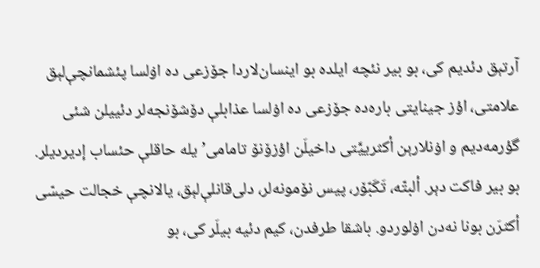آرتېق دئدیم کی، بو بیر نئچه‌ ایلده‌ بو اینسان‌لاردا جۆزعی ده‌ اۏلسا پئشمانچې‌لېق علامتی، اؤز جینایتی باره‌ده‌ جۆزعی ده‌ اۏلسا عذابلې دۆشۆنجه‌لر دئییلن شئی گؤرمه‌دیم و اۏنلارېن أکثریيَّتی داخیلَن اؤزۆنۆ تامامی’یله‌ حاقلې‌ حئساب إدیردیلر. بو بیر فاکت دېر. ألبتّه‌، تَکَبّۆر، پیس نۆمونه‌‌لر، دلی‌قانلې‌لېق، یالانچې خجالت حیسّی أکثرَن بونا نه‌دن اۏلوردو. باشقا طرفدن، کیم دئیه‌ بیلَر کی، بو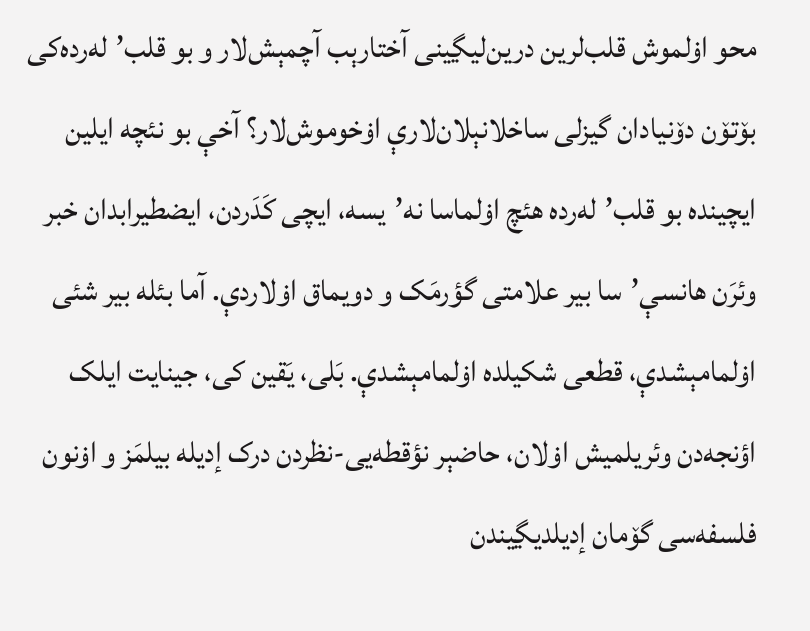محو اۏلموش قلب‌لرین درین‌لیڲینی آختارېب آچمېش‌لار و بو قلب’له‌رده‌کی بۆتۆن دۆنیادان گیز‌لی ساخلانېلان‌لارې اۏخوموش‌لار؟ آخې بو نئچه‌ ایلین ایچینده‌ بو قلب’له‌رده‌ هئچ اۏلماسا نه‌’یسه‌، ایچی کَدَردن، ایضطیرابدان خبر وئرَن هانسې’سا بیر علامتی گؤرمَک و دویماق اۏلاردې. آما بئله‌ بیر شئی اۏلمامېشدې، قطعی شکیلده‌ اۏلمامېشدې. بَلی، یَقین کی، جینایت ایلک اؤنجه‌دن وئریلمیش اۏلان، حاضېر نؤقطه‌یی-نظردن درک إدیله‌ بیلمَز و اۏنون فلسفه‌سی گۆمان إدیلدیڲیندن‌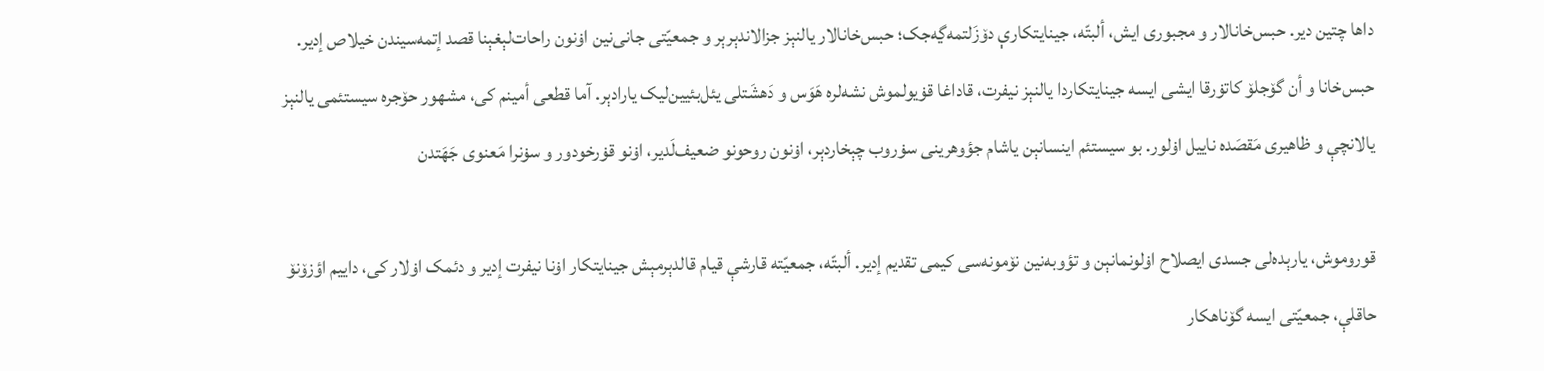داها چتین دیر. حبس‌خانا‌لار و مجبوری ایش، ألبتّه‌، جینایتکارې دۆزَلتمه‌ڲه‌جک؛ حبس‌خانا‌لار یالنېز جزالاندېرېر و جمعيّتی جانی‌نین اۏنون راحات‌لېغېنا قصد إتمه‌سیندن‌ خیلاص إدیر. حبس‌خانا و أن گۆجلۆ کاتۏرقا ایشی ایسه‌ جینایتکاردا یالنېز نیفرت، قاداغا قۏیولموش نشه‌لره‌ هَوَس و دَهشَتلی یئل‌بئیین‌لیک یارادېر. آما قطعی أمینم کی، مشهور حۆجره‌ سیستئمی یالنېز یالانچې و ظاهیری مَقصَده‌ ناییل اۏلور. بو سیستئم اینسانېن یاشام جؤوهرینی سۏروب چېخاردېر، اۏنون روحونو ضعیف‌لَدیر، اۏنو قۏرخودور و سۏنرا مَعنوی جَهَتدن

قوروموش، یارېده‌لی جسدی ایصلاح اۏلونما‌نېن و تؤوبه‌‌نین نۆمونه‌سی کیمی تقدیم إدیر. ألبتّه‌، جمعيّته‌ قارشې قیام قالدېرمېش جینایتکار اۏنا نیفرت إدیر و دئمک اۏ‌لار کی، داییم اؤزۆنۆ حاقلې‌، جمعيّتی ایسه‌ گۆناهکار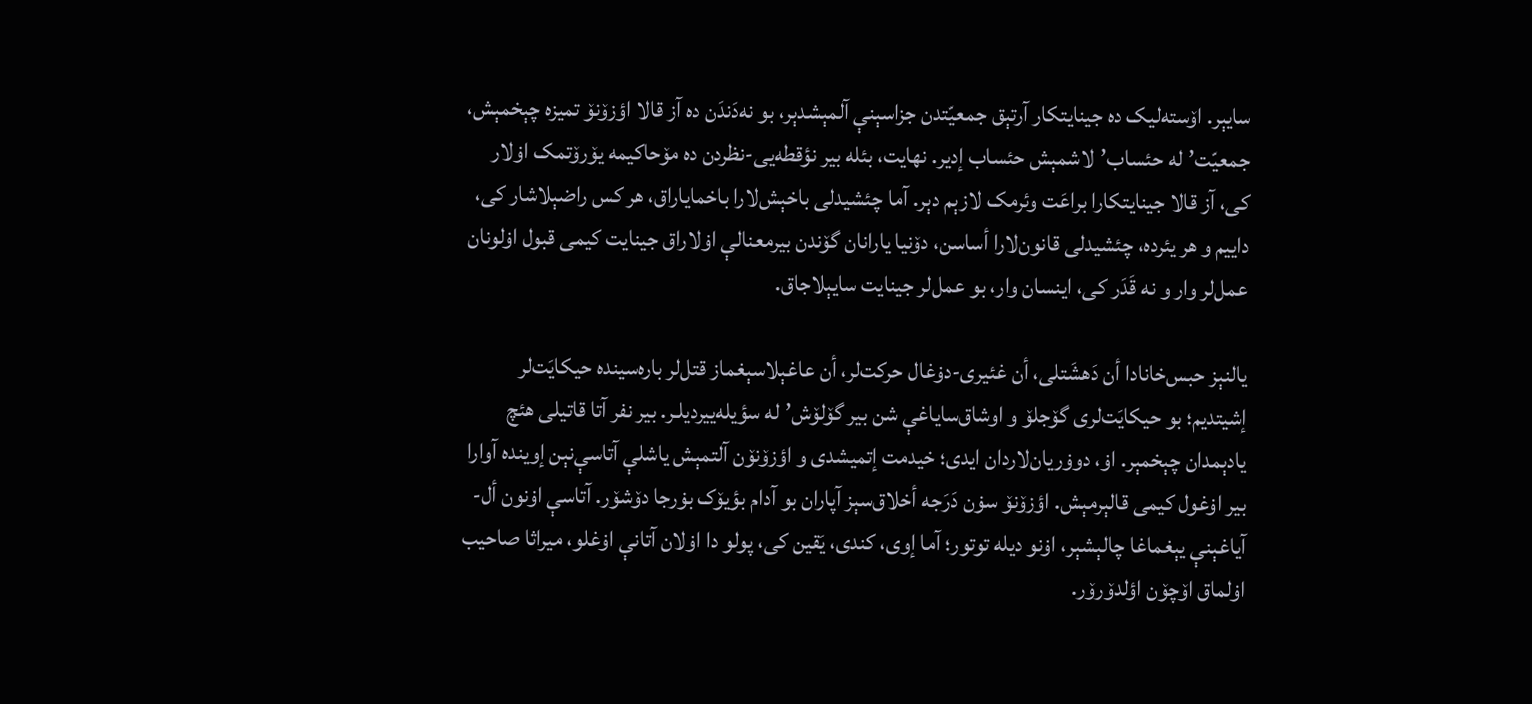سایېر. اۆسته‌لیک ده‌ جینایتکار آرتېق جمعيّتدن جزاسېنې آلمېشدېر، بو نه‌دَندَن ده‌ آز قالا‌ اؤزۆنۆ تمیزه‌ چېخمېش، جمعيّت’له‌ حئساب’لا‌شمېش حئساب إدیر. نهایت، بئله‌ بیر نؤقطه‌یی-نظردن ده‌ مۆحاکیمه‌ یۆرۆتمک اۏ‌لار کی، آز قالا‌ جینایتکارا براعَت وئرمک لازېم دېر. آما چئشیدلی باخېش‌لارا باخمایاراق، هر کس راضېلاشار کی، داییم و هر یئرده‌، چئشیدلی قانون‌لارا أساسن، دۆنیا یارانان گۆندن بیرمعنالې اۏلاراق جینایت کیمی قبول اۏلونان عمل‌لر وار و نه‌ قَدَر کی، اینسان وار، بو عمل‌لر جینایت سایېلاجاق.

یالنېز حبس‌خانا‌دا أن دَهشَتلی، أن غئیری-دۏغال حرکت‌لر، أن عاغېلاسېغماز قتل‌لر باره‌سینده‌ حیکایَت‌لر إشیتدیم؛ بو حیکایَت‌لری گۆجلۆ و اوشاق‌سایاغې شن بیر گۆلۆش’له‌ سؤیله‌ییردیلـر. بیر نفر آتا قاتیلی هئچ یادېمدان چېخمېر. اۏ، دوۏریان‌لاردان ایدی؛ خیدمت إتمیشدی و اؤزۆنۆن آلتمېش یاشلې آتاسې‌نېن إوینده‌ آوارا بیر اۏغول کیمی قالېرمېش. اؤزۆنۆ سۏن دَرَجه‌ أخلاق‌سېز آپاران بو آدام بؤیۆک بۏرجا دۆشۆر. آتا‌سې اۏنون أل-آیاغېنې یېغماغا چالېشېر، اۏنو دیله‌ توتور؛ آما إوی، کندی، یَقین کی، پولو دا اۏلان آتانې اۏغلو، میراثا صاحیب اۏلماق اۆچۆن اؤلدۆرۆر.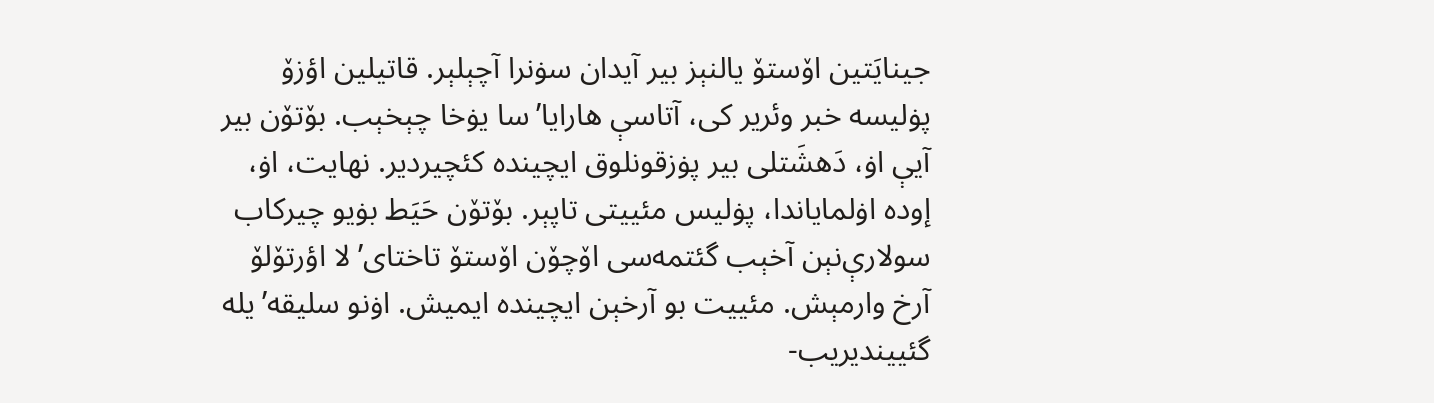جینایَتین اۆستۆ یالنېز بیر آیدان سۏنرا آچېلېر. قاتیلین اؤزۆ پۏلیسه‌ خبر وئریر کی، آتا‌سې هارایا’سا یۏخا چېخېب. بۆتۆن بیر آیې اۏ، دَهشَتلی بیر پۏزقونلوق ایچینده‌ کئچیردیر. نهایت، اۏ، إوده‌ اۏلمایاندا، پۏلیس مئییتی تاپېر. بۆتۆن حَیَط بۏیو چیرکاب سو‌لارې‌نېن آخېب گئتمه‌سی اۆچۆن اۆستۆ تاختای’لا‌ اؤرتۆلۆ آرخ وارمېش. مئییت بو آرخېن ایچینده‌ ایمیش. اۏنو سلیقه’یله‌ گئییندیریب-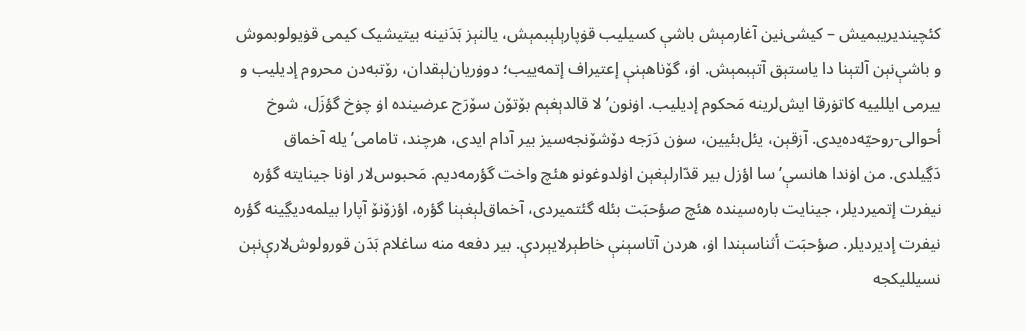کئچیندیریبمیش – کیشی‌نین آغارمېش باشې کسیلیب قۏپارېلېبمېش، یالنېز بَدَنینه‌ بیتیشیک کیمی قۏیولوبموش و باشې‌نېن آلتېنا دا یاستېق آتېبمېش. اۏ، گۆناهېنې إعتیراف إتمه‌ییب؛ دوۏریان‌لېقدان، رۆتبه‌دن محروم إدیلیب و ییرمی ایللییه کاتۏرقا ایش‌لرینه‌ مَحکوم إدیلیب. اۏنون’لا قالدېغېم بۆتۆن سۆرَج عرضینده‌ اۏ چۏخ گؤزَل، شوخ أحوالی-روحیّه‌ده‌یدی. آزقېن، یئل‌بئیین، سۏن دَرَجه‌ دۆشۆنجه‌سیز بیر آدام ایدی، هرچند، تامامی’یله‌ آخماق دَڲیلدی. من اۏندا هانسې’سا اؤزل بیر قدّار‌لېغېن اۏلدوغونو هئچ واخت گؤرمه‌دیم. مَحبوس‌لار اۏنا جینایته‌ گؤره‌ نیفرت إتمیردیلر، جینایت باره‌سینده‌ هئچ صؤحبَت بئله‌ گئتمیردی، آخماق‌لېغېنا گؤره‌، اؤزۆنۆ آپارا بیلمه‌دیڲینه‌ گؤره‌ نیفرت إدیردیلر. صؤحبَت أثناسېندا اۏ، هردن آتاسېنې خاطېرلایېردې. بیر دفعه‌ منه‌ ساغلام بَدَن قورولوش‌لارې‌نېن نسیللیکجه‌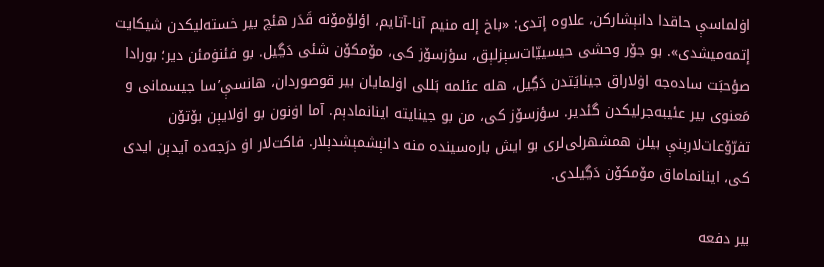اۏلماسې حاقدا دانېشارکن، علاوه‌ إتدی: «باخ إله‌ منیم آنا-آتایم، اؤلۆمۆنه‌ قَدَر هئچ بیر خسته‌لیکدن شیکایت إتمه‌میشدی». بو جۆر وحشی حیسیيّات‌سېز‌لېق، سؤزسۆز کی، مۆمکۆن شئی دَڲیل. بو فئنۏمئن دیر؛ بورادا صؤحبَت ساده‌جه‌ اۏلاراق جینایَتدن دَڲیل، هله‌ عئلمه‌ بَللی اۏلمایان بیر قوصوردان، هانسې’سا جیسمانی و مَعنوی بیر عئیبه‌جر‌لیکدن گئدیر. سؤزسۆز کی، من بو جینایته‌ اینانمادېم. آما اۏنون بو اۏلایېن بۆتۆن تفرّۆعات‌لارېنې بیلن همشهر‌لی‌لری بو ایش باره‌سینده‌ منه‌ دانېشمېشدېلار. فاکت‌لار اۏ درَجه‌ده‌ آیدېن ایدی کی، اینانماماق مۆمکۆن دَڲیلدی.

بیر دفعه‌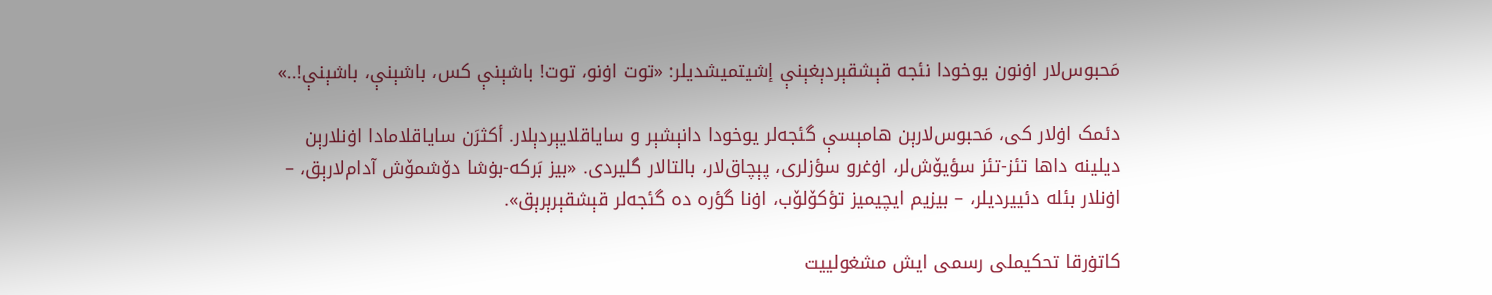مَحبوس‌لار اۏنون یوخودا نئجه‌ قېشقېردېغېنې إشیتمیشدیلر: «توت اۏنو، توت! باشېنې کس، باشېنې، باشېنې!..»

دئمک اۏ‌لار کی، مَحبوس‌لارېن هامېسې گئجه‌لر یوخودا دانېشېر و سایاقلایېردېلار. أکثرَن سایاقلامادا اۏنلارېن دیلینه‌ داها تئز-تئز سؤیۆش‌لر، اۏغرو سؤز‌لری، پېچاق‌لار، بالتا‌لار گلیردی. «بیز بَرکه‌-بۏشا دۆشمۆش آدام‌لارېق، – اۏنلار بئله‌ دئییردیلر، – بیزیم ایچیمیز تؤکۆلۆب، اۏنا گؤره‌ ده‌ گئجه‌لر قېشقېرېرېق».

کاتۏرقا تحکیملی رسمی ایش مشغولییت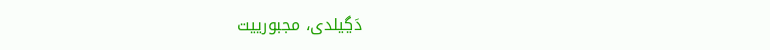دَڲیلدی، مجبورییت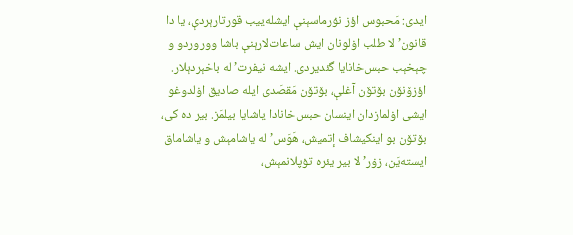ایدی: مَحبوس اؤز نۏرماسېنې ایشله‌ییب قورتارېردې، یا دا قانون’لا‌ طلب اۏلونان ایش ساعات‌لارېنې باشا ووروردو و چېخېب حبس‌خانایا گئدیردی. ایشه‌ نیفرت’له‌ باخېردېلار. اؤزۆنۆن بۆتۆن آغلې، بۆتۆن مَقصَدی ایله‌ صادیق اۏلدوغو ایشی اۏلمازدان اینسان حبس‌خانا‌دا یاشایا بیلمَز. بیر ده‌ کی، بۆتۆن بو اینکیشاف إتمیش، هَوَس’له‌ یاشامېش و یاشاماق ایسته‌یَن، زۏر’لا بیر یئره‌ تۏپلانمېش،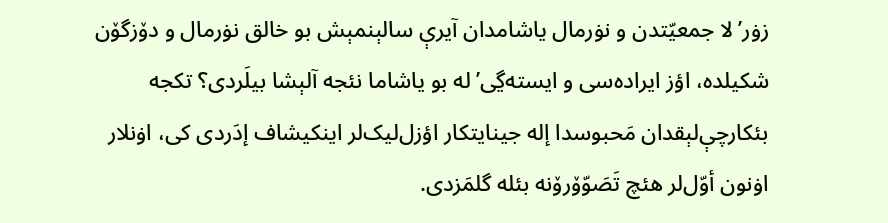زۏر’لا جمعيّتدن و نۏرمال یاشامدان آیرې سالېنمېش بو خالق نۏرمال و دۆزگۆن شکیلده‌، اؤز ایراده‌سی و ایسته‌ڲی’له بو یاشاما نئجه‌ آلېشا بیلَردی؟ تکجه‌ بئکارچې‌لېقدان مَحبوسدا إله‌ جینایتکار اؤزل‌لیک‌لر اینکیشاف إدَردی کی، اۏنلار اۏنون أوّل‌لر هئچ تَصَوّۆرۆنه‌ بئله‌ گلمَزدی.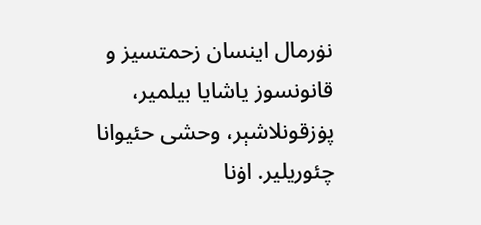نۏرمال اینسان زحمتسیز و قانونسوز یاشایا بیلمیر، پۏزقونلاشېر، وحشی حئیوانا چئوریلیر. اۏنا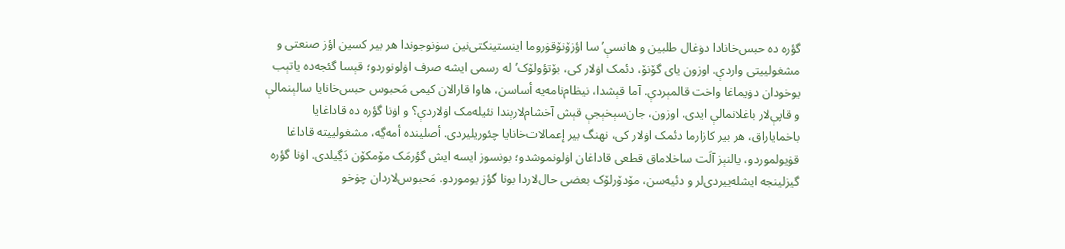گؤره‌ ده‌ حبس‌خانا‌دا دۏغال طلبین و هانسې’سا اؤزۆنۆقۏروما اینستینکتی‌نین سۏنوجوندا هر بیر کسین اؤز صنعتی و مشغولییتی واردې. اوزون یای گۆنۆ، دئمک اۏ‌لار کی، بۆتؤولۆک’له رسمی ایشه‌ صرف اۏلونوردو؛ قېسا گئجه‌ده‌ یاتېب یوخودان دۏیماغا واخت قالمېردې. آما قېشدا، نیظام‌نامه‌یه‌ أساسن، هاوا قارالان کیمی مَحبوس حبس‌خانایا سالېنما‌لې و قاپې‌لار باغلانمالې ایدی. اوزون، جان‌سېخېجې قېش آخشام‌لارېندا نئیله‌مک اۏلاردې؟ و اۏنا گؤره‌ ده‌ قاداغایا باخمایاراق، هر بیر کازارما دئمک اۏ‌لار کی، نهنگ بیر إعمالات‌خانایا چئوریلیردی. أصلینده‌ أ‌مه‌ڲه‌، مشغولییته‌ قاداغا قۏیولموردو، یالنېز آلَت ساخلاماق قطعی قاداغان اۏلونموشدو؛ بونسوز ایسه‌ ایش گؤرمَک مۆمکۆن دَڲیلدی. اۏنا گؤره‌ گیزلینجه‌ ایشله‌ییردی‌لر و دئیه‌سن، مۆدۆرلۆک بعضی حال‌لاردا بونا گؤز یوموردو. مَحبوس‌لاردان چۏخو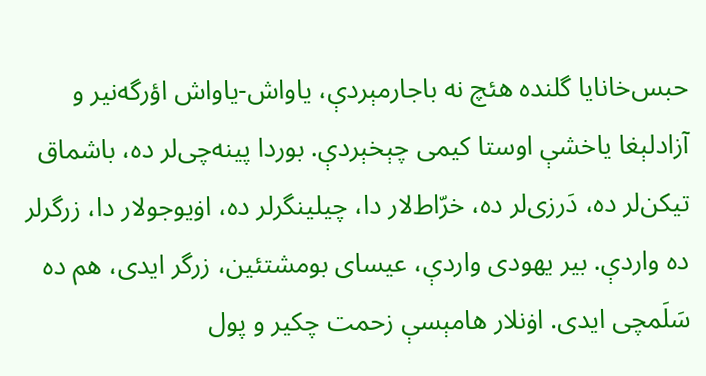حبس‌خانایا گلنده‌ هئچ نه‌ باجارمېردې، یاواش-یاواش اؤرگه‌نیر و آزادلېغا یاخشې اوستا کیمی چېخېردې. بوردا پینه‌چی‌لر ده‌، باشماق تیکن‌لر ده‌، دَرزی‌لر ده‌، خرّاط‌لار دا، چیلینگر‌لر ده‌، اۏیوجولار دا، زرگر‌لر ده‌ واردې. بیر یهودی واردې، عیسای بومشتئین، زرگر ایدی، هم ده‌ سَلَمچی ایدی. اۏنلار هامېسې زحمت چکیر و پول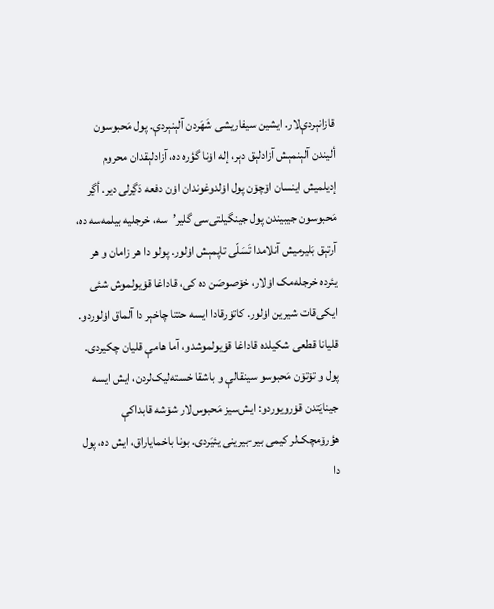قازانېردې‌لار. ایشین سیفاریشی شَهَردن آلېنېردې. پول مَحبوسون ألیندن‌ آلېنمېش آزاد‌لېق دېر، إله‌ اۏنا گؤره‌ ده‌، آزادلېقدان محروم إدیلمیش اینسان اۆچۆن پول اۏلدوغوندان اۏن دفعه‌ دَڲر‌لی دیر‌. أڲر مَحبوسون جیبیندن‌ پول جینگیلتی‌سی گلیر’سه‌، خرجلیه‌ بیلمه‌سه‌ ده‌، آرتېق بَلیرمیش آنلامدا تَسَلّی تاپمېش اۏلور. پولو دا هر زامان و هر یئرده‌ خرجله‌مک اۏ‌لار، خۆصوصَن ده‌ کی، قاداغا قۏیولموش شئی ایکی‌قات شیرین اۏلور. کاتۏرقادا ایسه‌ حتتا چاخېر دا آلماق اۏلوردو. قلیانا قطعی شکیلده‌ قاداغا قۏیولموشدو، آما هامې قلیان چکیردی. پول و تۆتۆن مَحبوسو سینقالې و باشقا خسته‌لیک‌لردن، ایش ایسه‌ جینایَتدن قۏرویوردو: ایش‌سیز مَحبوس‌لار شۆشه‌ قابداکې هؤرۆمچک‌لر کیمی بیر-بیرینی یئیَردی. بونا باخمایاراق، ایش ده‌، پول دا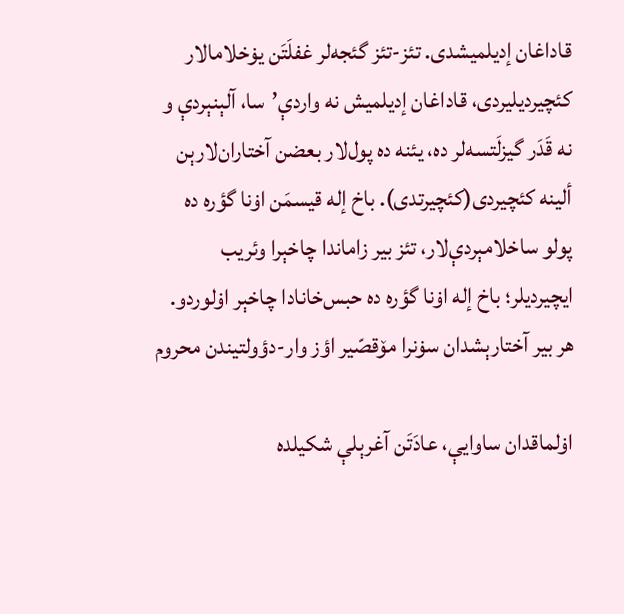قاداغان إدیلمیشدی. تئز-تئز گئجه‌لر غفلَتَن یۏخلا‌مالار کئچیردیلیردی، قاداغان إدیلمیش نه‌ واردې‌’سا، آلېنېردې و نه‌ قَدَر گیزلَتسه‌‌لر ده‌، یئنه‌ ده‌ پول‌لار بعضن آختاران‌لارېن ألینه‌ کئچیردی(کئچیرتدی). باخ إله‌ قیسمَن اۏنا گؤره‌ ده‌ پولو ساخلامېردې‌لار، تئز بیر زاماندا چاخېرا وئریب ایچیردیلر؛ باخ إله‌ اۏنا گؤره‌ ده‌ حبس‌خانا‌دا چاخېر اۏلوردو. هر بیر آختارېشدان سۏنرا مۆقصّیر اؤز وار-دؤولتیندن محروم

اۏلماقدان ساوایې، عادَتَن آغرېلې شکیلده‌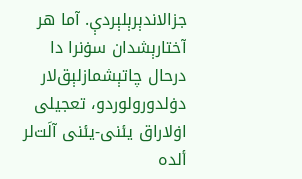جزالاندېرېلېردې. آما هر آختارېشدان سۏنرا دا درحال چاتېشماز‌لېق‌لار دۏلدورولوردو، تعجیلی اۏلاراق یئنی-یئنی آلَت‌لر ألده‌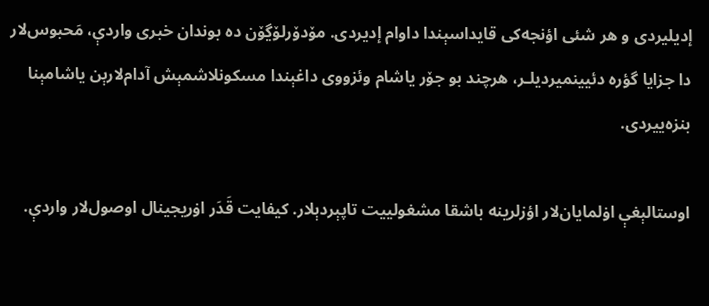إدیلیردی و هر شئی اؤنجه‌کی قایداسېندا داوام إدیردی. مۆدۆرلۆڲۆن ده‌ بوندان خبری واردې، مَحبوس‌لار دا جزایا گؤره‌ دئیینمیردیلـر، هرچند بو جۆر یاشام وئزووی داغېندا مسکونلاشمېش آدام‌لارېن یاشامېنا بنزه‌ییردی.

اوستا‌لېغې اۏلمایان‌لار اؤز‌لرینه‌ باشقا مشغولییت تاپېردېلار. کیفایت قَدَر اۏریجینال اوصول‌لا‌ر واردې.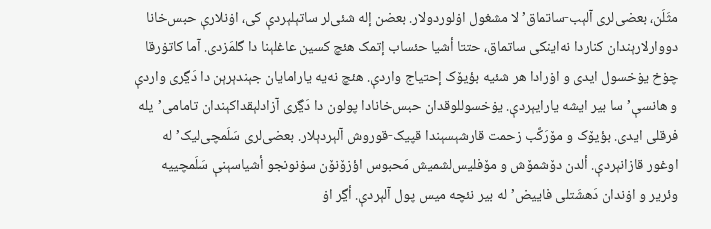مثَلَن، بعضی‌لری آلېب-ساتماق’لا‌ مشغول اۏلوردولار. بعضن إله‌ شئی‌لر ساتېلېردې کی، اۏنلارې حبس‌خانا دووار‌لارېندان کنار‌دا نه‌اینکی ساتماق، حتتا أشیا حئساب إتمک هئچ کسین عاغلېنا دا گلمَزدی. آما کاتۏرقا چۏخ یۏخسول ایدی و اۏرا‌دا هر شئیه‌ بؤیۆک إحتیاج واردې. هئچ نه‌یه‌ یارامایان جېندېرېن دا دَڲری واردې و هانسې’سا بیر ایشه‌ یارایېردې. یۏخسوللوقدان حبس‌خانا‌دا پولون دا دَڲری آزادلېقداکېندان تامامی’یله‌ فرقلی ایدی. بؤیۆک و مۆرَکَّب زحمت قارشېسېندا قپیک-قوروش آلېردېلار. بعضی‌لری سَلَمچی‌لیک’له اوغور قازانېردې. ألدن دۆشمۆش و مۆفلیس‌لشمیش مَحبوس اؤزۆنۆن سۏنونجو أشیاسېنې سَلَمچییه‌ وئریر و اۏندان دَهشَتلی فاییض’له‌ بیر نئچه‌ میس پول آلېردې. أڲر اۏ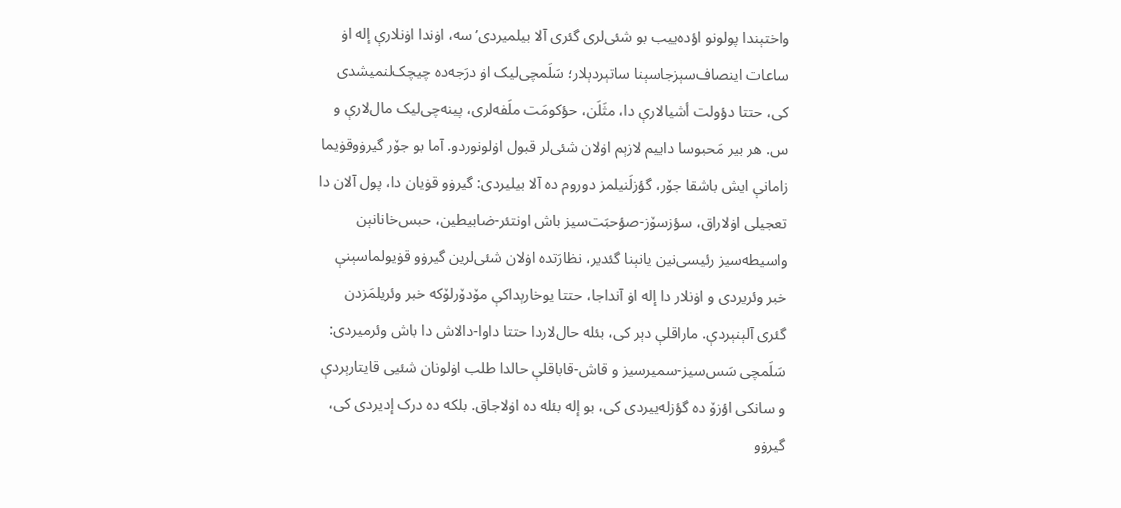واختېندا پولونو اؤده‌ییب بو شئی‌لری گئری آلا بیلمیردی’سه‌، اۏندا اۏنلارې إله‌ اۏ ساعات اینصاف‌سېزجاسېنا ساتېردېلار؛ سَلَمچی‌لیک اۏ درَجه‌ده‌ چیچک‌لنمیشدی کی، حتتا دؤولت أشیا‌لارې دا، مثَلَن، حؤکومَت ملَفه‌لری، پینه‌چی‌لیک مال‌لارې و س. هر بیر مَحبوسا داییم لازېم اۏلان شئی‌لر قبول اۏلونوردو. آما بو جۆر گیرۏوقۏیما زامانې ایش باشقا جۆر، گؤزلَنیلمز دوروم ده‌ آلا بیلیردی: گیرۏو قۏیان دا، پول آلان دا تعجیلی اۏلاراق، سؤزسۆز-صؤحبَت‌سیز باش اونتئر-ضابیطین، حبس‌خانا‌نېن واسیطه‌سیز رئیسی‌نین یانېنا گئدیر، نظارَتده‌ اۏلان شئی‌لرین گیرۏو قۏیولماسېنې خبر وئریردی و اۏنلار دا إله‌ اۏ آنداجا، حتتا یوخارېداکې مۆدۆرلۆکه‌ خبر وئریلمَزدن گئری آلېنېردې. ماراقلې دېر کی، بئله‌ حال‌لاردا حتتا داوا-دالاش دا باش وئرمیردی: سَلَمچی سَس‌سیز-سمیرسیز و قاش‌-قاباقلې‌ حالدا طلب اۏلونان شئیی قایتارېردې و سانکی اؤزۆ ده‌ گؤزله‌ییردی کی، بو إله‌ بئله‌ ده‌ اۏلاجاق. بلکه‌ ده‌ درک إدیردی کی، گیرۏو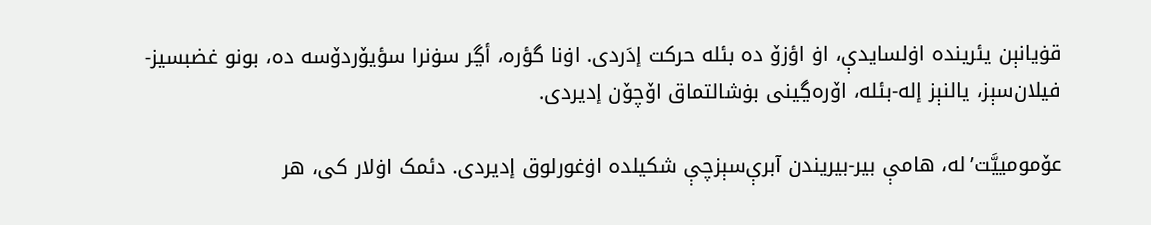قۏیانېن یئرینده‌ اۏلسایدې، اۏ اؤزۆ ده‌ بئله‌ حرکت إدَردی. اۏنا گؤره‌، أڲر سۏنرا سؤیۆردۆسه‌ ده‌، بونو غضبسیز-فیلان‌سېز، یالنېز إله‌-بئله‌، اۆره‌ڲینی بۏشالتماق اۆچۆن إدیردی.

عۆمومییَّت’له‌، هامې بیر-بیریندن‌ آبرې‌سېز‌چې شکیلده‌ اۏغورلوق إدیردی. دئمک اۏ‌لار کی، هر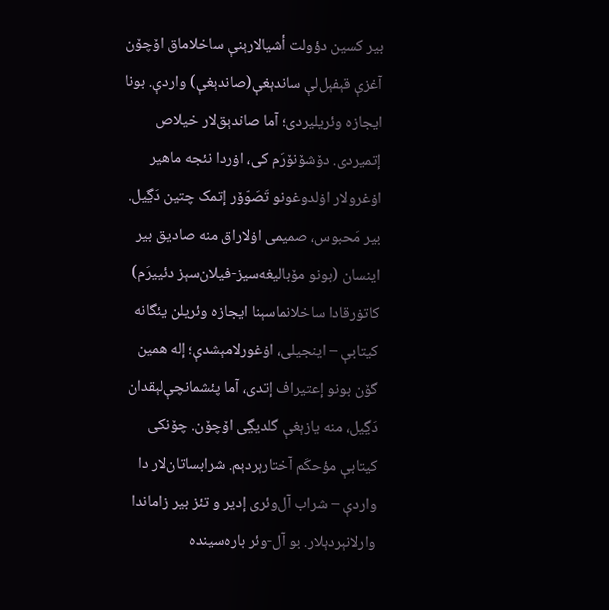بیر کسین دؤولت أشیا‌لارېنې ساخلاماق اۆچۆن آغزې قېفېل‌لې ساندېغې(صاندېغې) واردې. بونا ایجازه‌ وئریلیردی؛ آما صاندېق‌لار خیلاص إتمیردی. دۆشۆنۆرَم کی، اۏر‌دا نئجه‌ ماهیر اۏغرولار اۏلدوغونو تَصَوّۆر إتمک چتین دَڲیل. بیر مَحبوس، صمیمی اۏلاراق منه‌ صادیق بیر اینسان (بونو مۆبالیغه‌سیز-فیلان‌سېز دئییرَم) کاتۏرقادا ساخلانماسېنا ایجازه‌ وئریلن یئگانه‌ کیتابې – اینجیلی، اۏغورلامېشدې؛ إله‌ همین گۆن بونو إعتیراف إتدی، آما پئشمانچې‌لېقدان دَڲیل، منه‌ یازېغې گلدیڲی اۆچۆن. چۆنکی کیتابې مؤحکَم آختارېردېم. شرابساتان‌لار دا واردې – شراب آل‌وئر‌ی إدیر و تئز بیر زاماندا وارلانېردېلار. بو آل-وئر باره‌سینده‌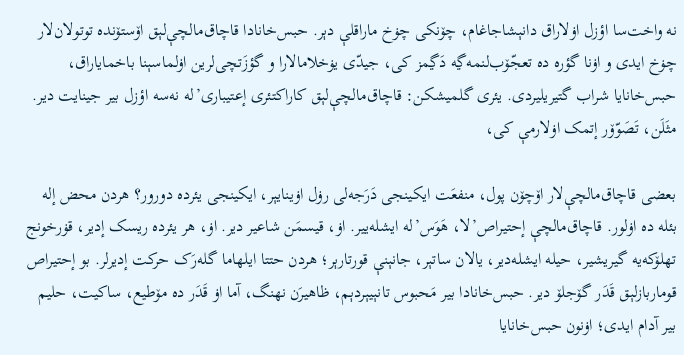نه‌ واخت‌سا اؤزل اۏلاراق دانېشاجاغام، چۆنکی چۏخ ماراقلې دېر. حبس‌خانا‌دا قاچاق‌مالچې‌لېق اۆستۆنده‌ توتولان‌لار چۏخ ایدی و اۏنا گؤره‌ ده‌ تعجّۆب‌لنمه‌ڲه‌ دَڲمز کی، جیدّی یۏخلا‌ما‌لارا و گؤزَتچی‌لرین اۏلماسېنا باخمایاراق، حبس‌خانایا شراب گتیریلیردی. یئری گلمیشکن: قاچاق‌مالچې‌لېق کاراکتئری إعتیباری’له‌ نه‌سه‌ اؤزل بیر جینایت دیر. مثَلَن، تَصَوّۆر إتمک اۏلارمې کی،

بعضی قاچاق‌مالچې‌لار اۆچۆن پول، منفعَت ایکینجی دَرَجه‌لی رۏل اۏینایېر، ایکینجی یئرده‌ دورور؟ هردن محض إله‌ بئله‌ ده‌ اۏلور. قاچاق‌مالچې إحتیراص’لا، هَوَس’له‌ ایشله‌ییر. اۏ، قیسمَن شاعیر دیر. اۏ، هر یئرده‌ ریسک إدیر، قۏرخونج تهلۆکه‌یه‌ گیریشیر، حیله‌ ایشله‌دیر، یالان ساتېر، جانېنې قورتارېر؛ هردن حتتا ایلهاما گله‌رَک حرکت إدیرلر. بو إحتیراص قومارباز‌لېق قَدَر گۆجلۆ دیر. حبس‌خانا‌دا بیر مَحبوس تانېیېردېم، ظاهیرَن نهنگ، آما اۏ قَدَر ده‌ مۆطیع، ساکیت، حلیم بیر آدام ایدی؛ اۏنون حبس‌خانایا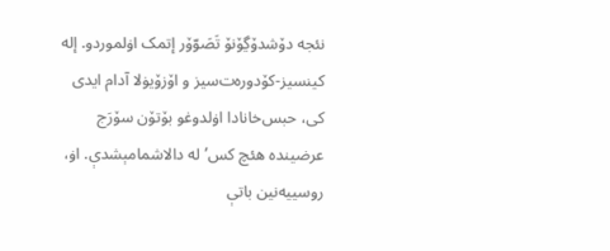نئجه‌ دۆشدۆڲۆنۆ تَصَوّۆر إتمک اۏلموردو. إله‌ کینسیز-کۆدوره‌ت‌سیز و اۆزۆیۏلا‌ آدام ایدی کی، حبس‌خانا‌دا اۏلدوغو بۆتۆن سۆرَج عرضینده‌ هئچ کس’له‌ دالاشمامېشدې. اۏ، روسییه‌نین باتې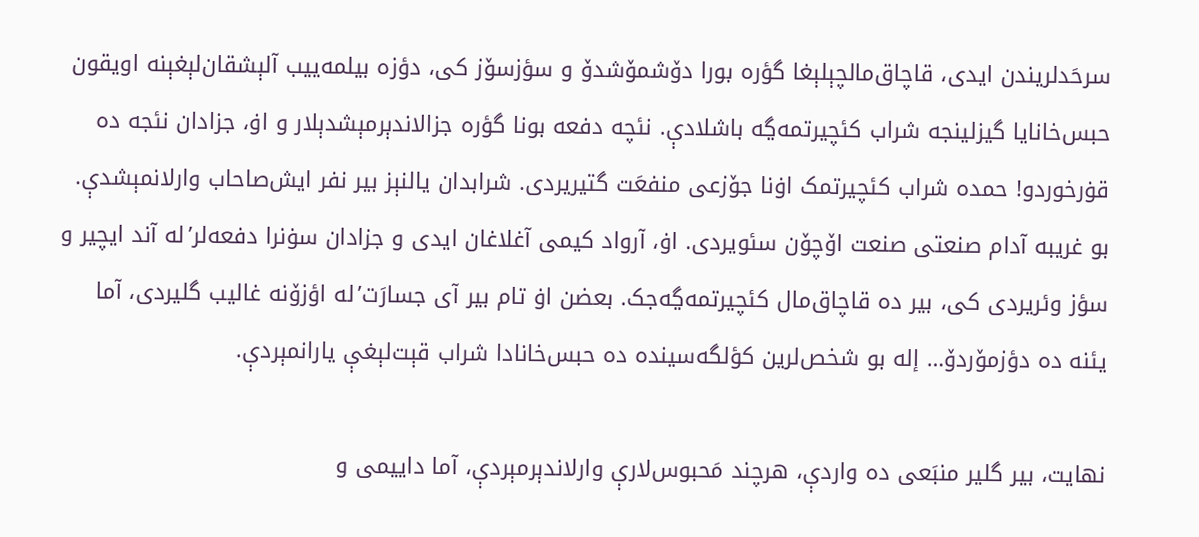سرحَد‌لریندن‌ ایدی، قاچاق‌مالچېلېغا گؤره‌ بورا دۆشمۆشدۆ و سؤزسۆز کی، دؤزه‌ بیلمه‌ییب آلېشقان‌لېغېنه‌ اویقون حبس‌خانایا گیزلینجه‌ شراب کئچیرتمه‌ڲه‌ باشلادې. نئچه‌ دفعه‌ بونا گؤره‌ جزالاندېرمېشدېلار و اۏ، جزادان نئجه‌ ده‌ قۏرخوردو! حمده‌ شراب کئچیرتمک اۏنا جۆزعی منفعَت گتیریردی. شرابدان یالنېز بیر نفر ایش‌صاحاب وارلانمېشدې. بو غریبه‌ آدام صنعتی صنعت اۆچۆن سئویردی. اۏ، آرواد کیمی آغلاغان ایدی و جزادان سۏنرا دفعه‌لر’له‌ آند ایچیر و سؤز وئریردی کی، بیر ده‌ قاچاق‌مال کئچیرتمه‌ڲه‌جک. بعضن اۏ تام بیر آی جسارَت’له‌ اؤزۆنه‌ غالیب گلیردی، آما یئنه‌ ده‌ دؤزمۆردۆ… إله‌ بو شخص‌لرین کؤلگه‌سینده‌ ده‌ حبس‌خانا‌دا شراب قېت‌لېغې یارانمېردې.

نهایت، بیر گلیر منبَعی ده‌ واردې، هرچند مَحبوس‌لارې وارلاندېرمېردې، آما داییمی و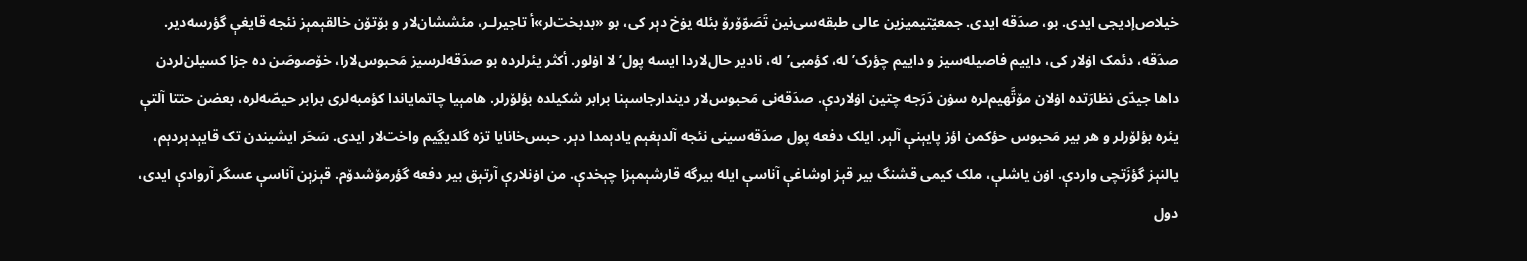خیلاص‌إدیجی ایدی. بو، صدَقه‌ ایدی. جمعيّتیمیزین عالی طبقه‌سی‌نین تَصَوّۆرۆ بئله‌ یۏخ دېر کی، بو «بدبخت‌لر»أ تاجیرلـر، مئششان‌لار و بۆتۆن خالقېمېز نئجه‌ قایغې گؤرسه‌دیر. صدَقه‌، دئمک اۏ‌لار کی، داییم فاصیله‌سیز و داییم چؤرک’له‌، کؤمبی’له، نادیر حال‌لاردا ایسه‌ پول’لا‌ اۏلور. أکثر یئرلرده‌ بو صدَقه‌لرسیز مَحبوس‌لارا، خۆصوصَن ده‌ جزا کسیلن‌لردن داها جیدّی نظارَتده‌ اۏلان مۆتَّهیم‌لره‌ سۏن دَرَجه‌ چتین اۏلاردې. صدَقه‌نی مَحبوس‌لار دیندارجاسېنا برابر شکیلده‌ بؤلۆرلر. هامېیا چاتمایاندا کؤمبه‌لری برابر حیصّه‌لره‌، بعضن حتتا آلتې یئره‌ بؤلۆرلر و هر بیر مَحبوس حؤکمن اؤز پایېنې آلېر. ایلک دفعه‌ پول صدَقه‌سینی نئجه‌ آلدېغېم یادېمدا دېر. حبس‌خانایا تزه‌ گلدیڲیم واخت‌لار ایدی. سَحَر ایشیندن تک قایېدېردېم، یالنېز گؤزَتچی واردې. اۏن یاشلې، ملک کیمی قشنگ بیر قېز اوشاغې آنا‌سې ایله‌ بیرگه‌ قارشېمېزا چېخدې. من اۏنلارې آرتېق بیر دفعه‌ گؤرمۆشدۆم. قېزېن آنا‌سې عسگر آروادې ایدی، دول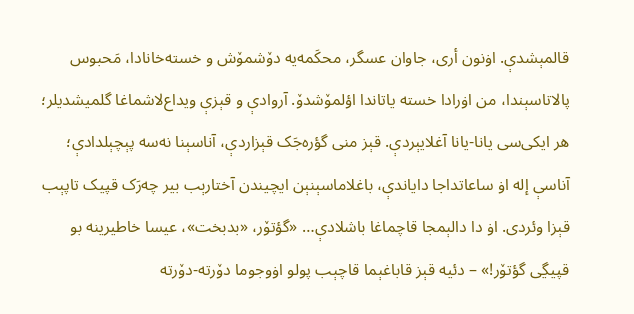قالمېشدې. اۏنون أری، جاوان عسگر، محکَمه‌یه‌ دۆشمۆش و خسته‌خانادا، مَحبوس پالاتاسېندا، من اۏرا‌دا خسته‌ یاتاندا اؤلمۆشدۆ. آروادې و قېزې ویداع‌لاشماغا گلمیشدیلر؛ هر ایکی‌سی یانا-یانا آغلایېردې. قېز منی گؤره‌جَک قېزاردې، آناسېنا نه‌سه‌ پېچېلدادې؛ آنا‌سې إله‌ اۏ ساعاتداجا دایاندې، باغلاماسېنېن ایچیندن آختارېب بیر چه‌رَک قپیک تاپېب قېزا وئردی. اۏ دا دالېمجا قاچماغا باشلادې… «گؤتۆر، «بدبخت»، عیسا خاطیرینه‌ بو قپیڲی گؤتۆر!» – دئیه‌ قېز قاباغېما قاچېب پولو اۏوجوما دۆرته‌-دۆرته‌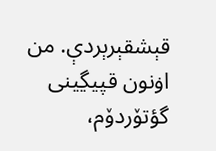قېشقېرېردې. من اۏنون قپیڲینی گؤتۆردۆم،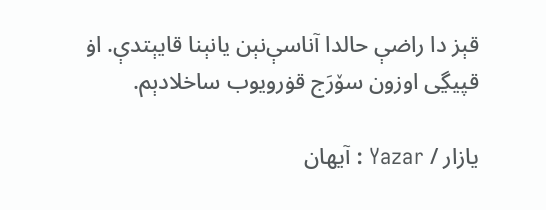قېز دا راضې حالدا آناسې‌نېن یانېنا قایېتدې. اۏ قپیڲی اوزون سۆرَج قۏرویوب ساخلادېم.

یازار / Yazar : آیهان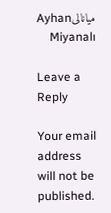میانالیAyhan Miyanalı

Leave a Reply

Your email address will not be published.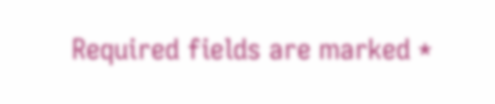Required fields are marked *